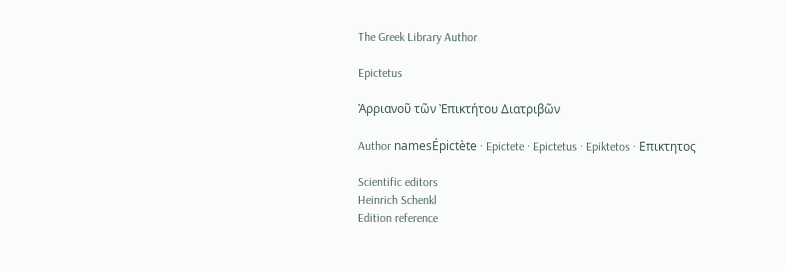The Greek Library Author

Epictetus

Ἀρριανοῦ τῶν Ἐπικτήτου Διατριβῶν

Author namesÉpictète · Epictete · Epictetus · Epiktetos · Επικτητος

Scientific editors
Heinrich Schenkl
Edition reference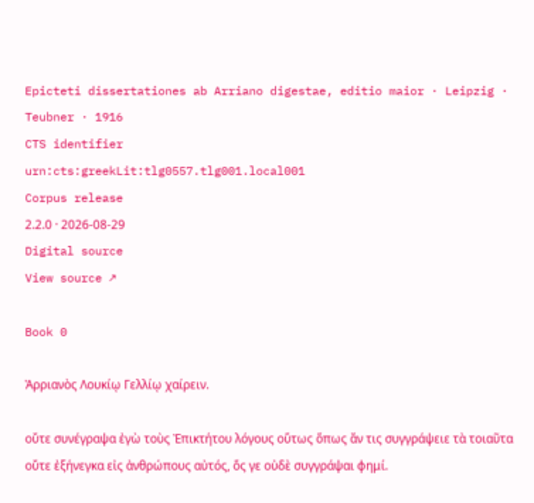Epicteti dissertationes ab Arriano digestae, editio maior · Leipzig · Teubner · 1916
CTS identifier
urn:cts:greekLit:tlg0557.tlg001.local001
Corpus release
2.2.0 · 2026-08-29
Digital source
View source ↗

Book 0

Ἀρριανὸς Λουκίῳ Γελλίῳ χαίρειν.

οὔτε συνέγραψα ἐγὼ τοὺς Ἐπικτήτου λόγους οὕτως ὅπως ἄν τις συγγράψειε τὰ τοιαῦτα οὔτε ἐξήνεγκα εἰς ἀνθρώπους αὐτός, ὅς γε οὐδὲ συγγράψαι φημί.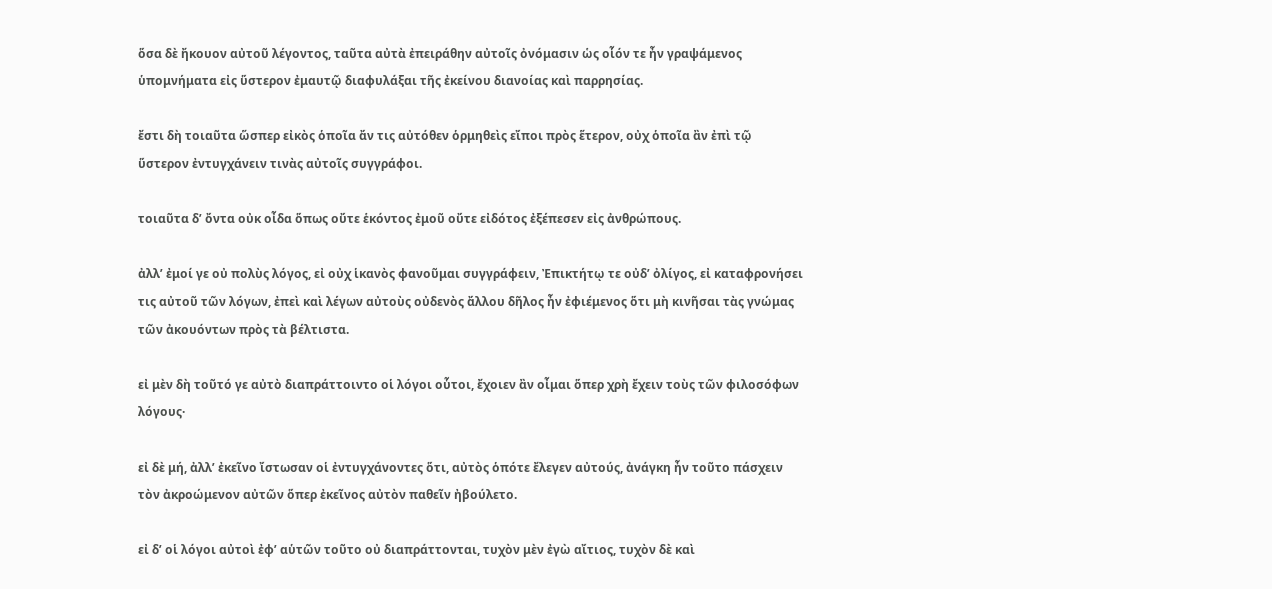ὅσα δὲ ἤκουον αὐτοῦ λέγοντος, ταῦτα αὐτὰ ἐπειράθην αὐτοῖς ὀνόμασιν ὡς οἷόν τε ἦν γραψάμενος ὑπομνήματα εἰς ὕστερον ἐμαυτῷ διαφυλάξαι τῆς ἐκείνου διανοίας καὶ παρρησίας.

ἔστι δὴ τοιαῦτα ὥσπερ εἰκὸς ὁποῖα ἄν τις αὐτόθεν ὁρμηθεὶς εἴποι πρὸς ἕτερον, οὐχ ὁποῖα ἂν ἐπὶ τῷ ὕστερον ἐντυγχάνειν τινὰς αὐτοῖς συγγράφοι.

τοιαῦτα δʼ ὄντα οὐκ οἶδα ὅπως οὔτε ἑκόντος ἐμοῦ οὔτε εἰδότος ἐξέπεσεν εἰς ἀνθρώπους.

ἀλλʼ ἐμοί γε οὐ πολὺς λόγος, εἰ οὐχ ἱκανὸς φανοῦμαι συγγράφειν, Ἐπικτήτῳ τε οὐδʼ ὀλίγος, εἰ καταφρονήσει τις αὐτοῦ τῶν λόγων, ἐπεὶ καὶ λέγων αὐτοὺς οὐδενὸς ἄλλου δῆλος ἦν ἐφιέμενος ὅτι μὴ κινῆσαι τὰς γνώμας τῶν ἀκουόντων πρὸς τὰ βέλτιστα.

εἰ μὲν δὴ τοῦτό γε αὐτὸ διαπράττοιντο οἱ λόγοι οὗτοι, ἔχοιεν ἂν οἶμαι ὅπερ χρὴ ἔχειν τοὺς τῶν φιλοσόφων λόγους·

εἰ δὲ μή, ἀλλʼ ἐκεῖνο ἴστωσαν οἱ ἐντυγχάνοντες ὅτι, αὐτὸς ὁπότε ἔλεγεν αὐτούς, ἀνάγκη ἦν τοῦτο πάσχειν τὸν ἀκροώμενον αὐτῶν ὅπερ ἐκεῖνος αὐτὸν παθεῖν ἠβούλετο.

εἰ δʼ οἱ λόγοι αὐτοὶ ἐφʼ αὑτῶν τοῦτο οὐ διαπράττονται, τυχὸν μὲν ἐγὼ αἴτιος, τυχὸν δὲ καὶ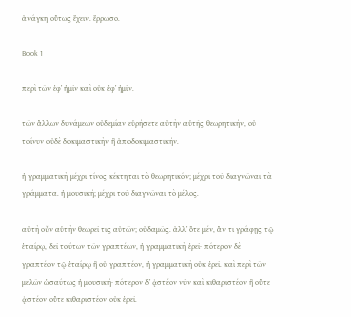ἀνάγκη οὕτως ἔχειν. ἔρρωσο.

Book 1

περὶ τῶν ἐφʼ ἡμῖν καὶ οὐκ ἐφʼ ἡμῖν.

τῶν ἄλλων δυνάμεων οὐδεμίαν εὑρήσετε αὐτὴν αὑτῆς θεωρητικήν, οὐ τοίνυν οὐδὲ δοκιμαστικὴν ἢ ἀποδοκιμαστικήν.

ἡ γραμματικὴ μέχρι τίνος κέκτηται τὸ θεωρητικόν; μέχρι τοῦ διαγνῶναι τὰ γράμματα. ἡ μουσική; μέχρι τοῦ διαγνῶναι τὸ μέλος.

αὐτὴ οὖν αὑτὴν θεωρεῖ τις αὐτῶν; οὐδαμῶς. ἀλλʼ ὅτε μέν, ἄν τι γράφῃς τῷ ἑταίρῳ, δεῖ τούτων τῶν γραπτέων, ἡ γραμματικὴ ἐρεῖ· πότερον δὲ γραπτέον τῷ ἑταίρῳ ἢ οὐ γραπτέον, ἡ γραμματικὴ οὐκ ἐρεῖ. καὶ περὶ τῶν μελῶν ὡσαύτως ἡ μουσική· πότερον δʼ ᾀστέον νῦν καὶ κιθαριστέον ἢ οὔτε ᾀστέον οὔτε κιθαριστέον οὐκ ἐρεῖ.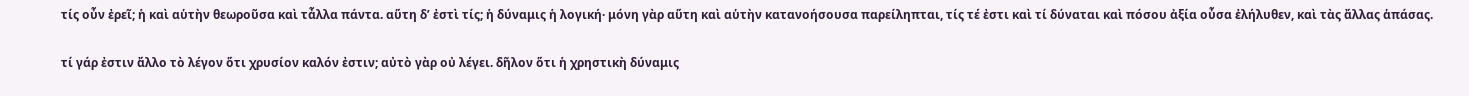τίς οὖν ἐρεῖ; ἡ καὶ αὑτὴν θεωροῦσα καὶ τἆλλα πάντα. αὕτη δʼ ἐστὶ τίς; ἡ δύναμις ἡ λογική· μόνη γὰρ αὕτη καὶ αὑτὴν κατανοήσουσα παρείληπται, τίς τέ ἐστι καὶ τί δύναται καὶ πόσου ἀξία οὖσα ἐλήλυθεν, καὶ τὰς ἄλλας ἁπάσας.

τί γάρ ἐστιν ἄλλο τὸ λέγον ὅτι χρυσίον καλόν ἐστιν; αὐτὸ γὰρ οὐ λέγει. δῆλον ὅτι ἡ χρηστικὴ δύναμις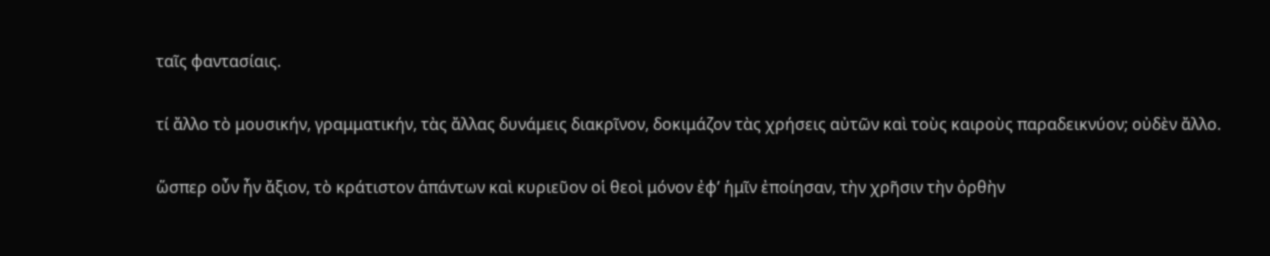ταῖς φαντασίαις.

τί ἄλλο τὸ μουσικήν, γραμματικήν, τὰς ἄλλας δυνάμεις διακρῖνον, δοκιμάζον τὰς χρήσεις αὐτῶν καὶ τοὺς καιροὺς παραδεικνύον; οὐδὲν ἄλλο.

ὥσπερ οὖν ἦν ἄξιον, τὸ κράτιστον ἁπάντων καὶ κυριεῦον οἱ θεοὶ μόνον ἐφʼ ἡμῖν ἐποίησαν, τὴν χρῆσιν τὴν ὀρθὴν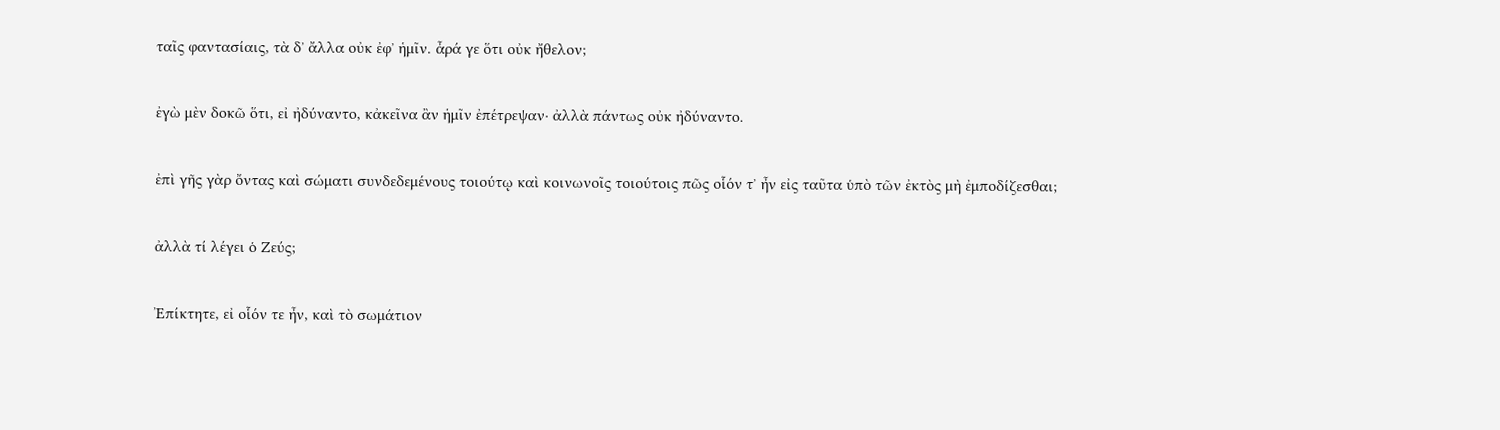ταῖς φαντασίαις, τὰ δʼ ἄλλα οὐκ ἐφʼ ἡμῖν. ἆρά γε ὅτι οὐκ ἤθελον;

ἐγὼ μὲν δοκῶ ὅτι, εἰ ἠδύναντο, κἀκεῖνα ἂν ἡμῖν ἐπέτρεψαν· ἀλλὰ πάντως οὐκ ἠδύναντο.

ἐπὶ γῆς γὰρ ὄντας καὶ σώματι συνδεδεμένους τοιούτῳ καὶ κοινωνοῖς τοιούτοις πῶς οἷόν τʼ ἦν εἰς ταῦτα ὑπὸ τῶν ἐκτὸς μὴ ἐμποδίζεσθαι;

ἀλλὰ τί λέγει ὁ Ζεύς;

Ἐπίκτητε, εἰ οἷόν τε ἦν, καὶ τὸ σωμάτιον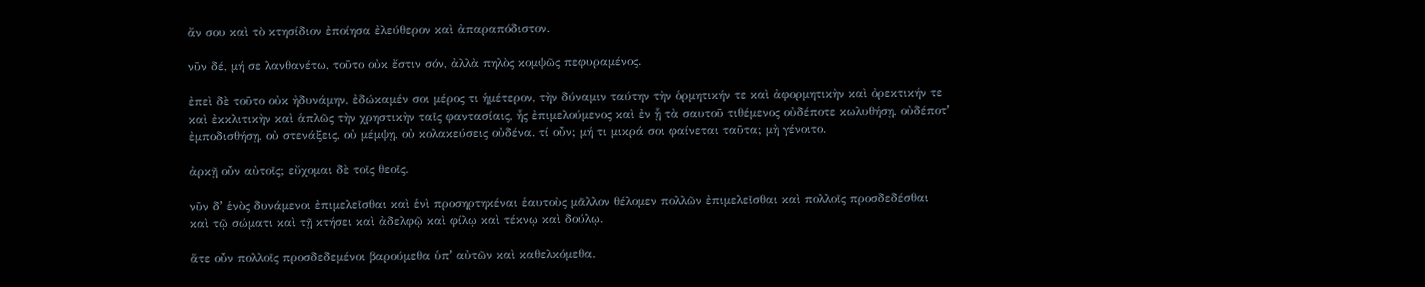ἄν σου καὶ τὸ κτησίδιον ἐποίησα ἐλεύθερον καὶ ἀπαραπόδιστον.

νῦν δέ, μή σε λανθανέτω, τοῦτο οὐκ ἔστιν σόν, ἀλλὰ πηλὸς κομψῶς πεφυραμένος.

ἐπεὶ δὲ τοῦτο οὐκ ἠδυνάμην, ἐδώκαμέν σοι μέρος τι ἡμέτερον, τὴν δύναμιν ταύτην τὴν ὁρμητικήν τε καὶ ἀφορμητικὴν καὶ ὀρεκτικήν τε καὶ ἐκκλιτικὴν καὶ ἁπλῶς τὴν χρηστικὴν ταῖς φαντασίαις, ἧς ἐπιμελούμενος καὶ ἐν ᾗ τὰ σαυτοῦ τιθέμενος οὐδέποτε κωλυθήσῃ, οὐδέποτʼ ἐμποδισθήσῃ, οὐ στενάξεις, οὐ μέμψῃ, οὐ κολακεύσεις οὐδένα. τί οὖν; μή τι μικρά σοι φαίνεται ταῦτα; μὴ γένοιτο.

ἀρκῇ οὖν αὐτοῖς; εὔχομαι δὲ τοῖς θεοῖς.

νῦν δʼ ἑνὸς δυνάμενοι ἐπιμελεῖσθαι καὶ ἑνὶ προσηρτηκέναι ἑαυτοὺς μᾶλλον θέλομεν πολλῶν ἐπιμελεῖσθαι καὶ πολλοῖς προσδεδέσθαι καὶ τῷ σώματι καὶ τῇ κτήσει καὶ ἀδελφῷ καὶ φίλῳ καὶ τέκνῳ καὶ δούλῳ.

ἅτε οὖν πολλοῖς προσδεδεμένοι βαρούμεθα ὑπʼ αὐτῶν καὶ καθελκόμεθα.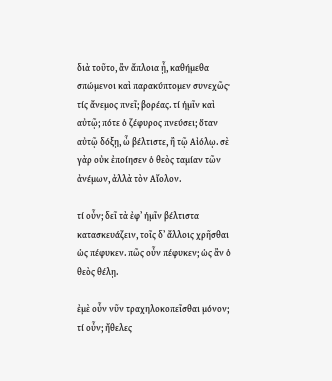διὰ τοῦτο, ἂν ἄπλοια ᾖ, καθήμεθα σπώμενοι καὶ παρακύπτομεν συνεχῶς· τίς ἄνεμος πνεῖ; βορέας. τί ἡμῖν καὶ αὐτῷ; πότε ὁ ζέφυρος πνεύσει; ὅταν αὐτῷ δόξῃ, ὦ βέλτιστε, ἢ τῷ Αἰόλῳ. σὲ γὰρ οὐκ ἐποίησεν ὁ θεὸς ταμίαν τῶν ἀνέμων, ἀλλὰ τὸν Αἴολον.

τί οὖν; δεῖ τὰ ἐφʼ ἡμῖν βέλτιστα κατασκευάζειν, τοῖς δʼ ἄλλοις χρῆσθαι ὡς πέφυκεν. πῶς οὖν πέφυκεν; ὡς ἂν ὁ θεὸς θέλῃ.

ἐμὲ οὖν νῦν τραχηλοκοπεῖσθαι μόνον; τί οὖν; ἤθελες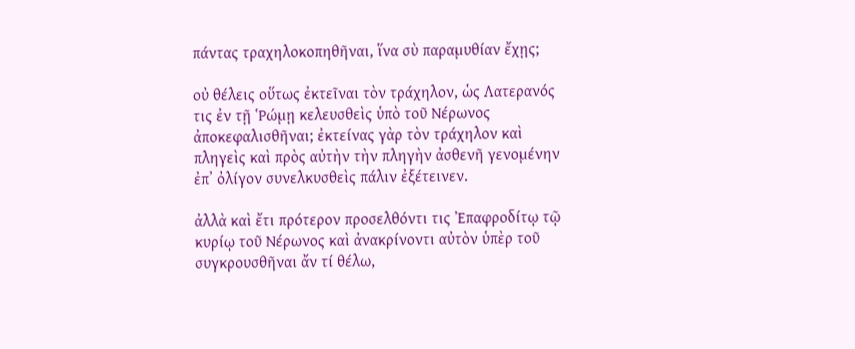πάντας τραχηλοκοπηθῆναι, ἵνα σὺ παραμυθίαν ἔχῃς;

οὐ θέλεις οὕτως ἐκτεῖναι τὸν τράχηλον, ὡς Λατερανός τις ἐν τῇ Ῥώμῃ κελευσθεὶς ὑπὸ τοῦ Νέρωνος ἀποκεφαλισθῆναι; ἐκτείνας γὰρ τὸν τράχηλον καὶ πληγεὶς καὶ πρὸς αὐτὴν τὴν πληγὴν ἀσθενῆ γενομένην ἐπʼ ὀλίγον συνελκυσθεὶς πάλιν ἐξέτεινεν.

ἀλλὰ καὶ ἔτι πρότερον προσελθόντι τις Ἐπαφροδίτῳ τῷ κυρίῳ τοῦ Νέρωνος καὶ ἀνακρίνοντι αὐτὸν ὑπὲρ τοῦ συγκρουσθῆναι ἄν τί θέλω,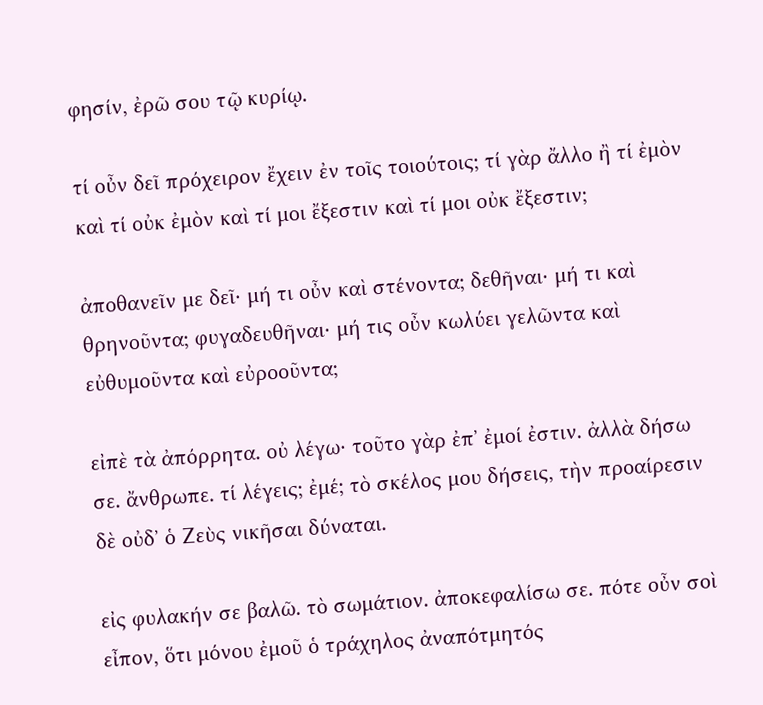φησίν, ἐρῶ σου τῷ κυρίῳ.

τί οὖν δεῖ πρόχειρον ἔχειν ἐν τοῖς τοιούτοις; τί γὰρ ἄλλο ἢ τί ἐμὸν καὶ τί οὐκ ἐμὸν καὶ τί μοι ἔξεστιν καὶ τί μοι οὐκ ἔξεστιν;

ἀποθανεῖν με δεῖ· μή τι οὖν καὶ στένοντα; δεθῆναι· μή τι καὶ θρηνοῦντα; φυγαδευθῆναι· μή τις οὖν κωλύει γελῶντα καὶ εὐθυμοῦντα καὶ εὐροοῦντα;

εἰπὲ τὰ ἀπόρρητα. οὐ λέγω· τοῦτο γὰρ ἐπʼ ἐμοί ἐστιν. ἀλλὰ δήσω σε. ἄνθρωπε. τί λέγεις; ἐμέ; τὸ σκέλος μου δήσεις, τὴν προαίρεσιν δὲ οὐδʼ ὁ Ζεὺς νικῆσαι δύναται.

εἰς φυλακήν σε βαλῶ. τὸ σωμάτιον. ἀποκεφαλίσω σε. πότε οὖν σοὶ εἶπον, ὅτι μόνου ἐμοῦ ὁ τράχηλος ἀναπότμητός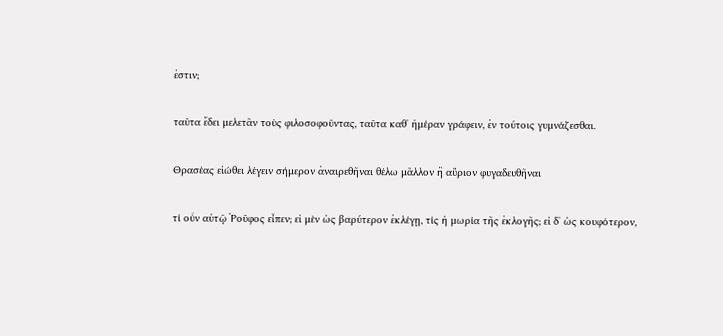ἐστιν;

ταῦτα ἔδει μελετᾶν τοὺς φιλοσοφοῦντας, ταῦτα καθʼ ἡμέραν γράφειν, ἐν τούτοις γυμνάζεσθαι.

Θρασέας εἰώθει λέγειν σήμερον ἀναιρεθῆναι θέλω μᾶλλον ἢ αὔριον φυγαδευθῆναι

τί οὖν αὐτῷ Ῥοῦφος εἶπεν; εἰ μὲν ὡς βαρύτερον ἐκλέγῃ, τίς ἡ μωρία τῆς ἐκλογῆς; εἰ δʼ ὡς κουφότερον,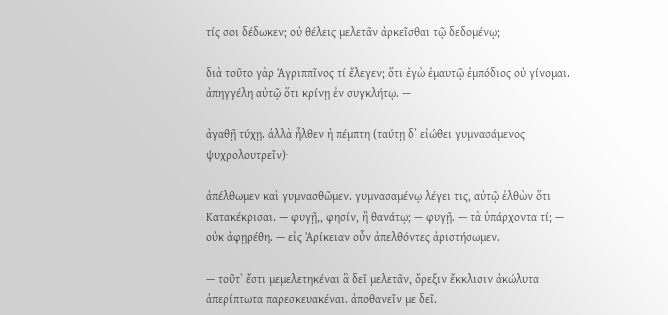τίς σοι δέδωκεν; οὐ θέλεις μελετᾶν ἀρκεῖσθαι τῷ δεδομένῳ;

διὰ τοῦτο γὰρ Ἀγριππῖνος τί ἔλεγεν; ὅτι ἐγὼ ἐμαυτῷ ἐμπόδιος οὐ γίνομαι. ἀπηγγέλη αὐτῷ ὅτι κρίνῃ ἐν συγκλήτῳ. —

ἀγαθῇ τύχῃ. ἀλλὰ ἦλθεν ἡ πέμπτη (ταύτῃ δʼ εἰώθει γυμνασάμενος ψυχρολουτρεῖν)·

ἀπέλθωμεν καὶ γυμνασθῶμεν. γυμνασαμένῳ λέγει τις, αὐτῷ ἐλθὼν ὅτι Κατακέκρισαι. — φυγῇ,, φησίν, ἢ θανάτῳ; — φυγῇ. — τὰ ὑπάρχοντα τί; — οὐκ ἀφῃρέθη. — εἰς Ἀρίκειαν οὖν ἀπελθόντες ἀριστήσωμεν.

— τοῦτʼ ἔστι μεμελετηκέναι ἃ δεῖ μελετᾶν, ὄρεξιν ἔκκλισιν ἀκώλυτα ἀπερίπτωτα παρεσκευακέναι. ἀποθανεῖν με δεῖ.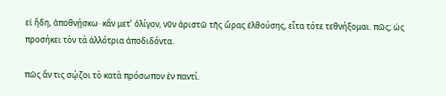εἰ ἤδη, ἀποθνῄσκω· κἂν μετʼ ὀλίγον, νῦν ἀριστῶ τῆς ὥρας ἐλθούσης, εἶτα τότε τεθνήξομαι. πῶς; ὡς προσήκει τὸν τὰ ἀλλότρια ἀποδιδόντα.

πῶς ἄν τις σῴζοι τὸ κατὰ πρόσωπον ἐν παντί.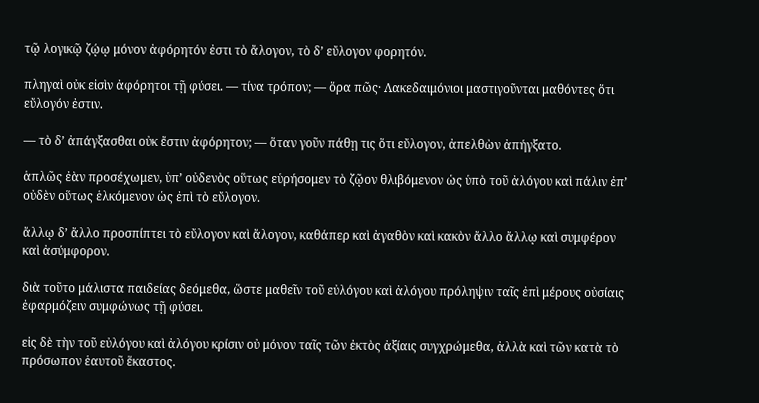τῷ λογικῷ ζῴῳ μόνον ἀφόρητόν ἐστι τὸ ἄλογον, τὸ δʼ εὔλογον φορητόν.

πληγαὶ οὐκ εἰσὶν ἀφόρητοι τῇ φύσει. — τίνα τρόπον; — ὅρα πῶς· Λακεδαιμόνιοι μαστιγοῦνται μαθόντες ὅτι εὔλογόν ἐστιν.

— τὸ δʼ ἀπάγξασθαι οὐκ ἔστιν ἀφόρητον; — ὅταν γοῦν πάθῃ τις ὅτι εὔλογον, ἀπελθὼν ἀπήγξατο.

ἁπλῶς ἐὰν προσέχωμεν, ὑπʼ οὐδενὸς οὕτως εὑρήσομεν τὸ ζῷον θλιβόμενον ὡς ὑπὸ τοῦ ἀλόγου καὶ πάλιν ἐπʼ οὐδὲν οὕτως ἑλκόμενον ὡς ἐπὶ τὸ εὔλογον.

ἄλλῳ δʼ ἄλλο προσπίπτει τὸ εὔλογον καὶ ἄλογον, καθάπερ καὶ ἀγαθὸν καὶ κακὸν ἄλλο ἄλλῳ καὶ συμφέρον καὶ ἀσύμφορον.

διὰ τοῦτο μάλιστα παιδείας δεόμεθα, ὥστε μαθεῖν τοῦ εὐλόγου καὶ ἀλόγου πρόληψιν ταῖς ἐπὶ μέρους οὐσίαις ἐφαρμόζειν συμφώνως τῇ φύσει.

εἰς δὲ τὴν τοῦ εὐλόγου καὶ ἀλόγου κρίσιν οὐ μόνον ταῖς τῶν ἐκτὸς ἀξίαις συγχρώμεθα, ἀλλὰ καὶ τῶν κατὰ τὸ πρόσωπον ἑαυτοῦ ἕκαστος.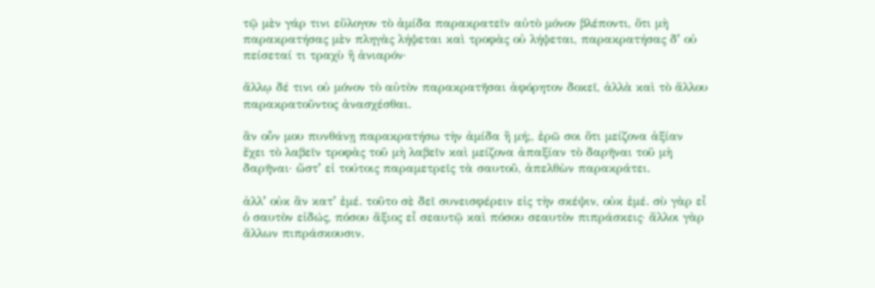τῷ μὲν γάρ τινι εὔλογον τὸ ἀμίδα παρακρατεῖν αὐτὸ μόνον βλέποντι, ὅτι μὴ παρακρατήσας μὲν πληγὰς λήψεται καὶ τροφὰς οὐ λήψεται, παρακρατήσας δʼ οὐ πείσεταί τι τραχὺ ἢ ἀνιαρόν·

ἄλλῳ δέ τινι οὐ μόνον τὸ αὐτὸν παρακρατῆσαι ἀφόρητον δοκεῖ, ἀλλὰ καὶ τὸ ἄλλου παρακρατοῦντος ἀνασχέσθαι.

ἂν οὖν μου πυνθάνῃ παρακρατήσω τὴν ἀμίδα ἢ μή;, ἐρῶ σοι ὅτι μείζονα ἀξίαν ἔχει τὸ λαβεῖν τροφὰς τοῦ μὴ λαβεῖν καὶ μείζονα ἀπαξίαν τὸ δαρῆναι τοῦ μὴ δαρῆναι· ὥστʼ εἰ τούτοις παραμετρεῖς τὰ σαυτοῦ, ἀπελθὼν παρακράτει.

ἀλλʼ οὐκ ἂν κατʼ ἐμέ. τοῦτο σὲ δεῖ συνεισφέρειν εἰς τὴν σκέψιν, οὐκ ἐμέ. σὺ γὰρ εἶ ὁ σαυτὸν εἰδώς, πόσου ἄξιος εἶ σεαυτῷ καὶ πόσου σεαυτὸν πιπράσκεις· ἄλλοι γὰρ ἄλλων πιπράσκουσιν.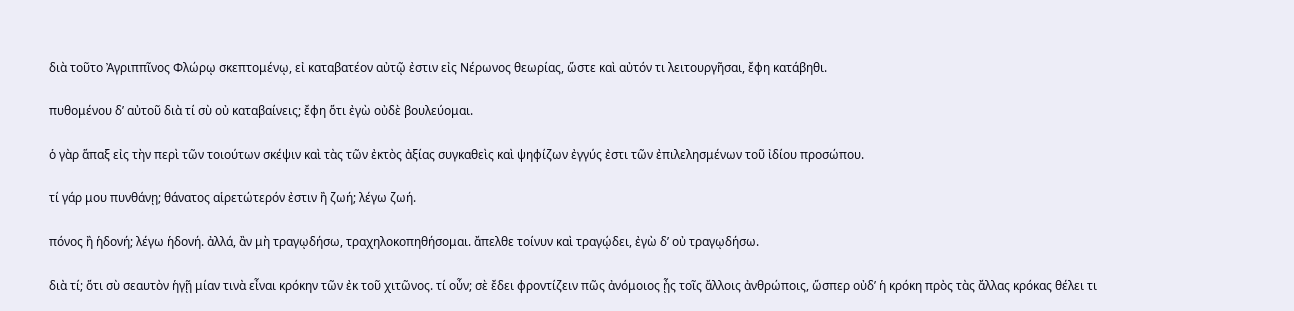διὰ τοῦτο Ἀγριππῖνος Φλώρῳ σκεπτομένῳ, εἰ καταβατέον αὐτῷ ἐστιν εἰς Νέρωνος θεωρίας, ὥστε καὶ αὐτόν τι λειτουργῆσαι, ἔφη κατάβηθι.

πυθομένου δʼ αὐτοῦ διὰ τί σὺ οὐ καταβαίνεις; ἔφη ὅτι ἐγὼ οὐδὲ βουλεύομαι.

ὁ γὰρ ἅπαξ εἰς τὴν περὶ τῶν τοιούτων σκέψιν καὶ τὰς τῶν ἐκτὸς ἀξίας συγκαθεὶς καὶ ψηφίζων ἐγγύς ἐστι τῶν ἐπιλελησμένων τοῦ ἰδίου προσώπου.

τί γάρ μου πυνθάνῃ; θάνατος αἱρετώτερόν ἐστιν ἢ ζωή; λέγω ζωή.

πόνος ἢ ἡδονή; λέγω ἡδονή. ἀλλά, ἂν μὴ τραγῳδήσω, τραχηλοκοπηθήσομαι. ἄπελθε τοίνυν καὶ τραγῴδει, ἐγὼ δʼ οὐ τραγῳδήσω.

διὰ τί; ὅτι σὺ σεαυτὸν ἡγῇ μίαν τινὰ εἶναι κρόκην τῶν ἐκ τοῦ χιτῶνος. τί οὖν; σὲ ἔδει φροντίζειν πῶς ἀνόμοιος ᾖς τοῖς ἄλλοις ἀνθρώποις, ὥσπερ οὐδʼ ἡ κρόκη πρὸς τὰς ἄλλας κρόκας θέλει τι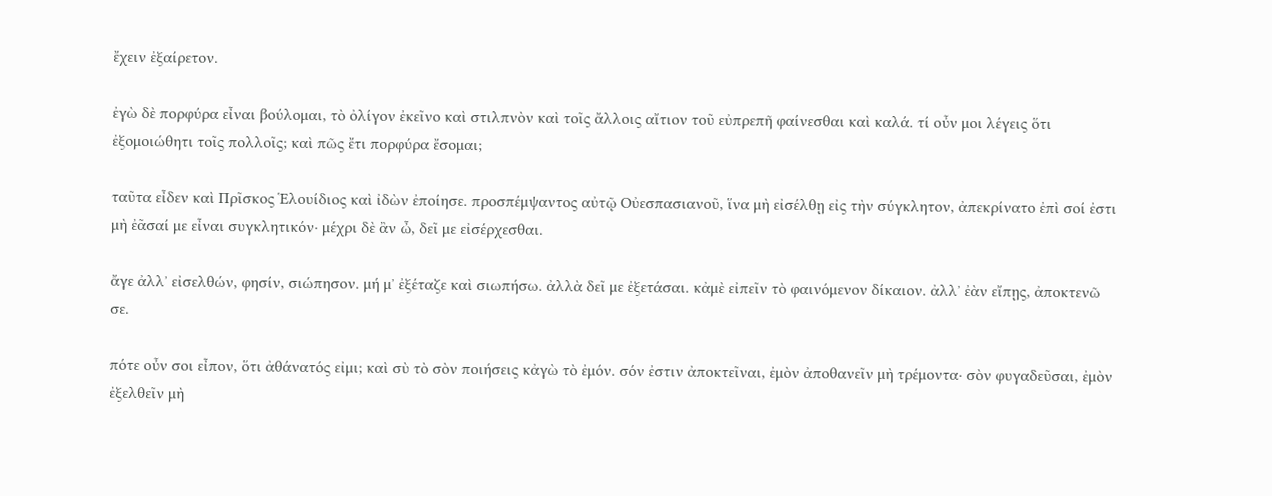ἔχειν ἐξαίρετον.

ἐγὼ δὲ πορφύρα εἶναι βούλομαι, τὸ ὀλίγον ἐκεῖνο καὶ στιλπνὸν καὶ τοῖς ἄλλοις αἴτιον τοῦ εὐπρεπῆ φαίνεσθαι καὶ καλά. τί οὖν μοι λέγεις ὅτι ἐξομοιώθητι τοῖς πολλοῖς; καὶ πῶς ἔτι πορφύρα ἔσομαι;

ταῦτα εἶδεν καὶ Πρῖσκος Ἑλουίδιος καὶ ἰδὼν ἐποίησε. προσπέμψαντος αὐτῷ Οὐεσπασιανοῦ, ἵνα μὴ εἰσέλθῃ εἰς τὴν σύγκλητον, ἀπεκρίνατο ἐπὶ σοί ἐστι μὴ ἐᾶσαί με εἶναι συγκλητικόν· μέχρι δὲ ἂν ὦ, δεῖ με εἰσέρχεσθαι.

ἄγε ἀλλʼ εἰσελθών, φησίν, σιώπησον. μή μʼ ἐξέταζε καὶ σιωπήσω. ἀλλὰ δεῖ με ἐξετάσαι. κἀμὲ εἰπεῖν τὸ φαινόμενον δίκαιον. ἀλλʼ ἐὰν εἴπῃς, ἀποκτενῶ σε.

πότε οὖν σοι εἶπον, ὅτι ἀθάνατός εἰμι; καὶ σὺ τὸ σὸν ποιήσεις κἀγὼ τὸ ἐμόν. σόν ἐστιν ἀποκτεῖναι, ἐμὸν ἀποθανεῖν μὴ τρέμοντα· σὸν φυγαδεῦσαι, ἐμὸν ἐξελθεῖν μὴ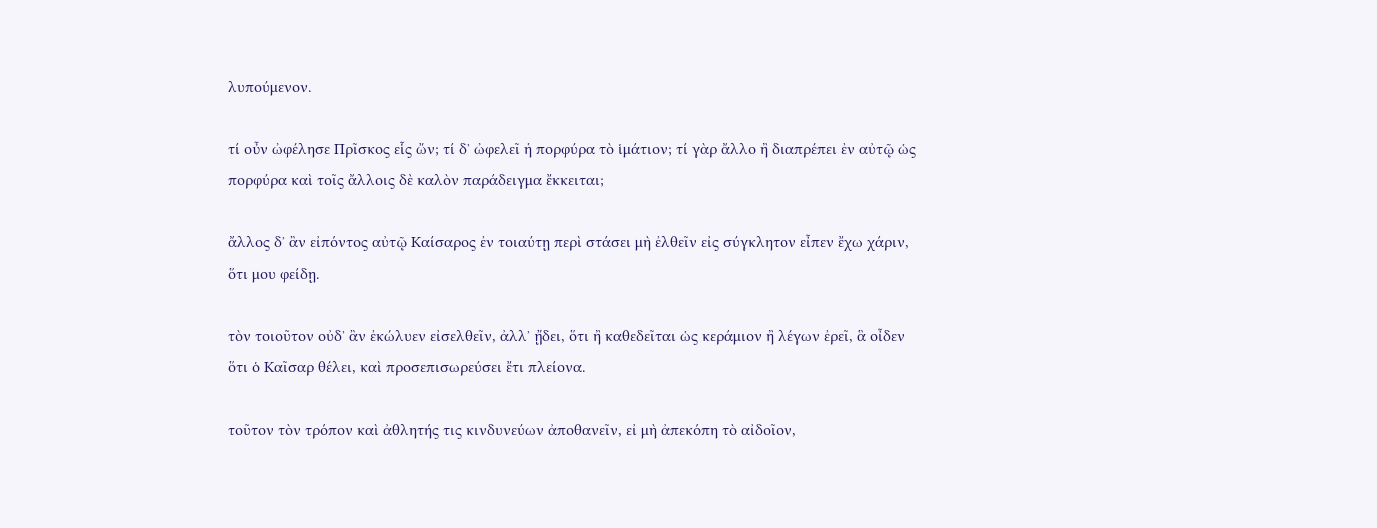λυπούμενον.

τί οὖν ὠφέλησε Πρῖσκος εἷς ὤν; τί δʼ ὠφελεῖ ἡ πορφύρα τὸ ἱμάτιον; τί γὰρ ἄλλο ἢ διαπρέπει ἐν αὐτῷ ὡς πορφύρα καὶ τοῖς ἄλλοις δὲ καλὸν παράδειγμα ἔκκειται;

ἄλλος δʼ ἂν εἰπόντος αὐτῷ Καίσαρος ἐν τοιαύτῃ περὶ στάσει μὴ ἐλθεῖν εἰς σύγκλητον εἶπεν ἔχω χάριν, ὅτι μου φείδῃ.

τὸν τοιοῦτον οὐδʼ ἂν ἐκώλυεν εἰσελθεῖν, ἀλλʼ ᾔδει, ὅτι ἢ καθεδεῖται ὡς κεράμιον ἢ λέγων ἐρεῖ, ἃ οἶδεν ὅτι ὁ Καῖσαρ θέλει, καὶ προσεπισωρεύσει ἔτι πλείονα.

τοῦτον τὸν τρόπον καὶ ἀθλητής τις κινδυνεύων ἀποθανεῖν, εἰ μὴ ἀπεκόπη τὸ αἰδοῖον,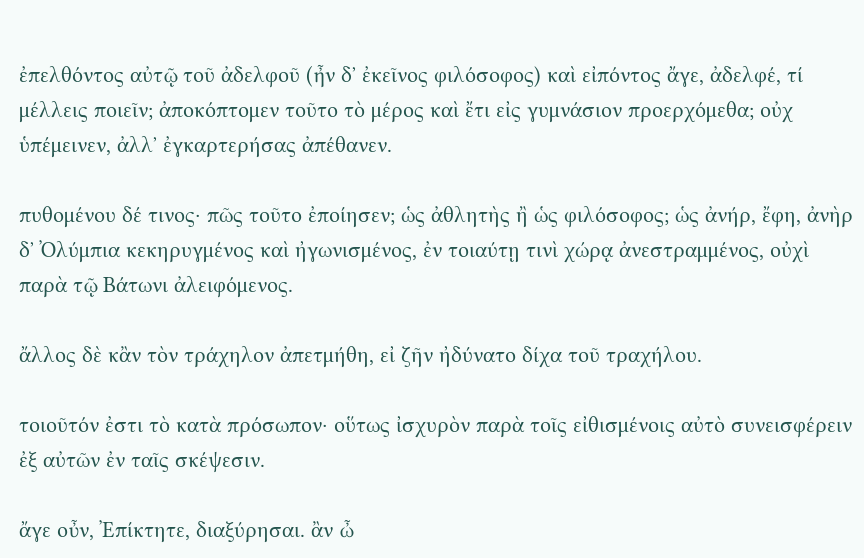ἐπελθόντος αὐτῷ τοῦ ἀδελφοῦ (ἦν δʼ ἐκεῖνος φιλόσοφος) καὶ εἰπόντος ἄγε, ἀδελφέ, τί μέλλεις ποιεῖν; ἀποκόπτομεν τοῦτο τὸ μέρος καὶ ἔτι εἰς γυμνάσιον προερχόμεθα; οὐχ ὑπέμεινεν, ἀλλʼ ἐγκαρτερήσας ἀπέθανεν.

πυθομένου δέ τινος· πῶς τοῦτο ἐποίησεν; ὡς ἀθλητὴς ἢ ὡς φιλόσοφος; ὡς ἀνήρ, ἔφη, ἀνὴρ δʼ Ὀλύμπια κεκηρυγμένος καὶ ἠγωνισμένος, ἐν τοιαύτῃ τινὶ χώρᾳ ἀνεστραμμένος, οὐχὶ παρὰ τῷ Βάτωνι ἀλειφόμενος.

ἄλλος δὲ κἂν τὸν τράχηλον ἀπετμήθη, εἰ ζῆν ἠδύνατο δίχα τοῦ τραχήλου.

τοιοῦτόν ἐστι τὸ κατὰ πρόσωπον· οὕτως ἰσχυρὸν παρὰ τοῖς εἰθισμένοις αὐτὸ συνεισφέρειν ἐξ αὐτῶν ἐν ταῖς σκέψεσιν.

ἄγε οὖν, Ἐπίκτητε, διαξύρησαι. ἂν ὦ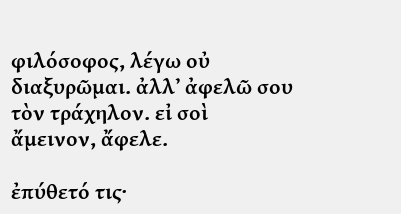φιλόσοφος, λέγω οὐ διαξυρῶμαι. ἀλλʼ ἀφελῶ σου τὸν τράχηλον. εἰ σοὶ ἄμεινον, ἄφελε.

ἐπύθετό τις·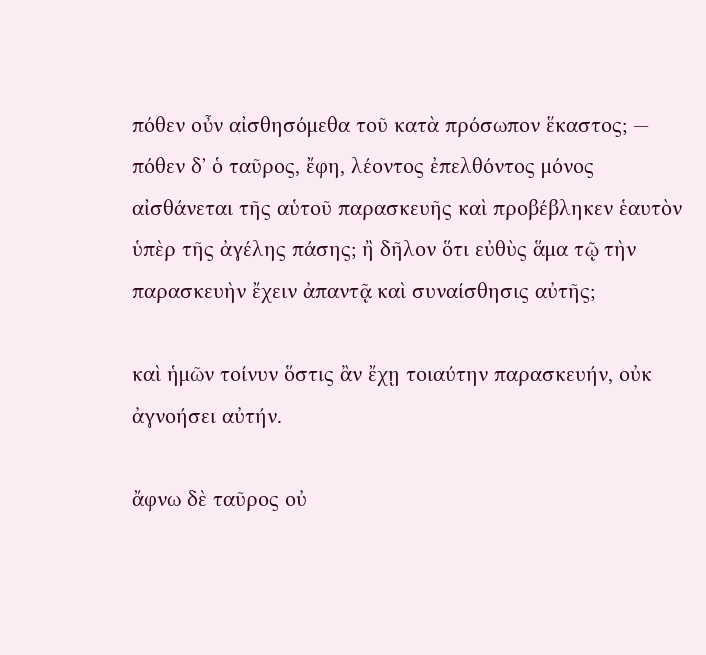πόθεν οὖν αἰσθησόμεθα τοῦ κατὰ πρόσωπον ἕκαστος; — πόθεν δʼ ὁ ταῦρος, ἔφη, λέοντος ἐπελθόντος μόνος αἰσθάνεται τῆς αὑτοῦ παρασκευῆς καὶ προβέβληκεν ἑαυτὸν ὑπὲρ τῆς ἀγέλης πάσης; ἢ δῆλον ὅτι εὐθὺς ἅμα τῷ τὴν παρασκευὴν ἔχειν ἀπαντᾷ καὶ συναίσθησις αὐτῆς;

καὶ ἡμῶν τοίνυν ὅστις ἂν ἔχῃ τοιαύτην παρασκευήν, οὐκ ἀγνοήσει αὐτήν.

ἄφνω δὲ ταῦρος οὐ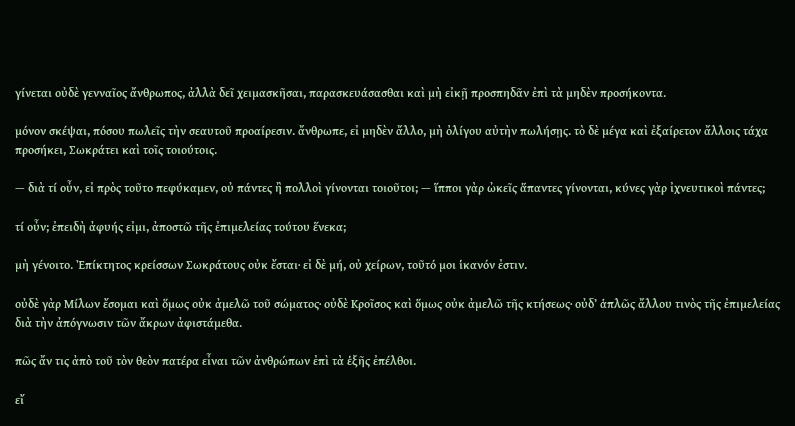γίνεται οὐδὲ γενναῖος ἄνθρωπος, ἀλλὰ δεῖ χειμασκῆσαι, παρασκευάσασθαι καὶ μὴ εἰκῇ προσπηδᾶν ἐπὶ τὰ μηδὲν προσήκοντα.

μόνον σκέψαι, πόσου πωλεῖς τὴν σεαυτοῦ προαίρεσιν. ἄνθρωπε, εἰ μηδὲν ἄλλο, μὴ ὀλίγου αὐτὴν πωλήσῃς. τὸ δὲ μέγα καὶ ἐξαίρετον ἄλλοις τάχα προσήκει, Σωκράτει καὶ τοῖς τοιούτοις.

— διὰ τί οὖν, εἰ πρὸς τοῦτο πεφύκαμεν, οὐ πάντες ἢ πολλοὶ γίνονται τοιοῦτοι; — ἵπποι γὰρ ὠκεῖς ἅπαντες γίνονται, κύνες γὰρ ἰχνευτικοὶ πάντες;

τί οὖν; ἐπειδὴ ἀφυής εἰμι, ἀποστῶ τῆς ἐπιμελείας τούτου ἕνεκα;

μὴ γένοιτο. Ἐπίκτητος κρείσσων Σωκράτους οὐκ ἔσται· εἰ δὲ μή, οὐ χείρων, τοῦτό μοι ἱκανόν ἐστιν.

οὐδὲ γὰρ Μίλων ἔσομαι καὶ ὅμως οὐκ ἀμελῶ τοῦ σώματος· οὐδὲ Κροῖσος καὶ ὅμως οὐκ ἀμελῶ τῆς κτήσεως· οὐδʼ ἁπλῶς ἄλλου τινὸς τῆς ἐπιμελείας διὰ τὴν ἀπόγνωσιν τῶν ἄκρων ἀφιστάμεθα.

πῶς ἄν τις ἀπὸ τοῦ τὸν θεὸν πατέρα εἶναι τῶν ἀνθρώπων ἐπὶ τὰ ἑξῆς ἐπέλθοι.

εἴ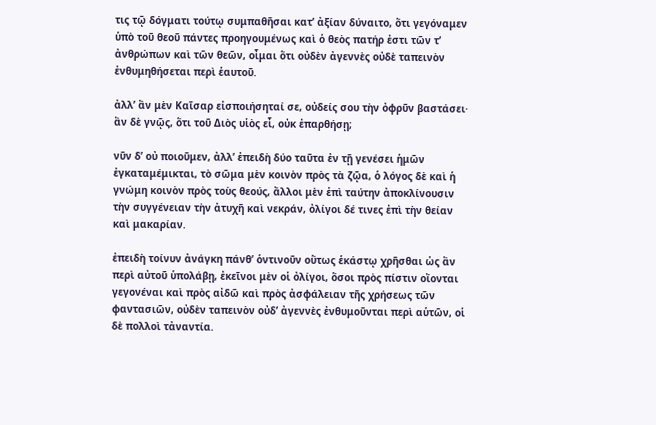τις τῷ δόγματι τούτῳ συμπαθῆσαι κατʼ ἀξίαν δύναιτο, ὅτι γεγόναμεν ὑπὸ τοῦ θεοῦ πάντες προηγουμένως καὶ ὁ θεὸς πατήρ ἐστι τῶν τʼ ἀνθρώπων καὶ τῶν θεῶν, οἶμαι ὅτι οὐδὲν ἀγεννὲς οὐδὲ ταπεινὸν ἐνθυμηθήσεται περὶ ἑαυτοῦ.

ἀλλʼ ἂν μὲν Καῖσαρ εἰσποιήσηταί σε, οὐδείς σου τὴν ὀφρῦν βαστάσει· ἂν δὲ γνῷς, ὅτι τοῦ Διὸς υἱὸς εἶ, οὐκ ἐπαρθήσῃ;

νῦν δʼ οὐ ποιοῦμεν, ἀλλʼ ἐπειδὴ δύο ταῦτα ἐν τῇ γενέσει ἡμῶν ἐγκαταμέμικται, τὸ σῶμα μὲν κοινὸν πρὸς τὰ ζῷα, ὁ λόγος δὲ καὶ ἡ γνώμη κοινὸν πρὸς τοὺς θεούς, ἄλλοι μὲν ἐπὶ ταύτην ἀποκλίνουσιν τὴν συγγένειαν τὴν ἀτυχῆ καὶ νεκράν, ὀλίγοι δέ τινες ἐπὶ τὴν θείαν καὶ μακαρίαν.

ἐπειδὴ τοίνυν ἀνάγκη πάνθʼ ὁντινοῦν οὕτως ἑκάστῳ χρῆσθαι ὡς ἂν περὶ αὐτοῦ ὑπολάβῃ, ἐκεῖνοι μὲν οἱ ὀλίγοι, ὅσοι πρὸς πίστιν οἴονται γεγονέναι καὶ πρὸς αἰδῶ καὶ πρὸς ἀσφάλειαν τῆς χρήσεως τῶν φαντασιῶν, οὐδὲν ταπεινὸν οὐδʼ ἀγεννὲς ἐνθυμοῦνται περὶ αὑτῶν, οἱ δὲ πολλοὶ τἀναντία.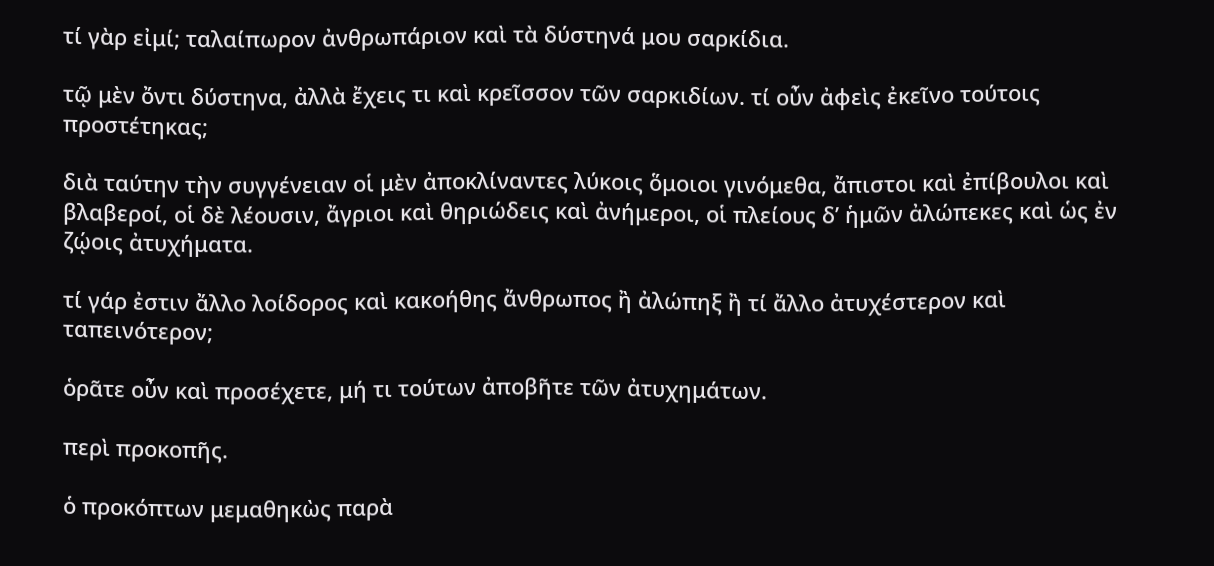τί γὰρ εἰμί; ταλαίπωρον ἀνθρωπάριον καὶ τὰ δύστηνά μου σαρκίδια.

τῷ μὲν ὄντι δύστηνα, ἀλλὰ ἔχεις τι καὶ κρεῖσσον τῶν σαρκιδίων. τί οὖν ἀφεὶς ἐκεῖνο τούτοις προστέτηκας;

διὰ ταύτην τὴν συγγένειαν οἱ μὲν ἀποκλίναντες λύκοις ὅμοιοι γινόμεθα, ἄπιστοι καὶ ἐπίβουλοι καὶ βλαβεροί, οἱ δὲ λέουσιν, ἄγριοι καὶ θηριώδεις καὶ ἀνήμεροι, οἱ πλείους δʼ ἡμῶν ἀλώπεκες καὶ ὡς ἐν ζῴοις ἀτυχήματα.

τί γάρ ἐστιν ἄλλο λοίδορος καὶ κακοήθης ἄνθρωπος ἢ ἀλώπηξ ἢ τί ἄλλο ἀτυχέστερον καὶ ταπεινότερον;

ὁρᾶτε οὖν καὶ προσέχετε, μή τι τούτων ἀποβῆτε τῶν ἀτυχημάτων.

περὶ προκοπῆς.

ὁ προκόπτων μεμαθηκὼς παρὰ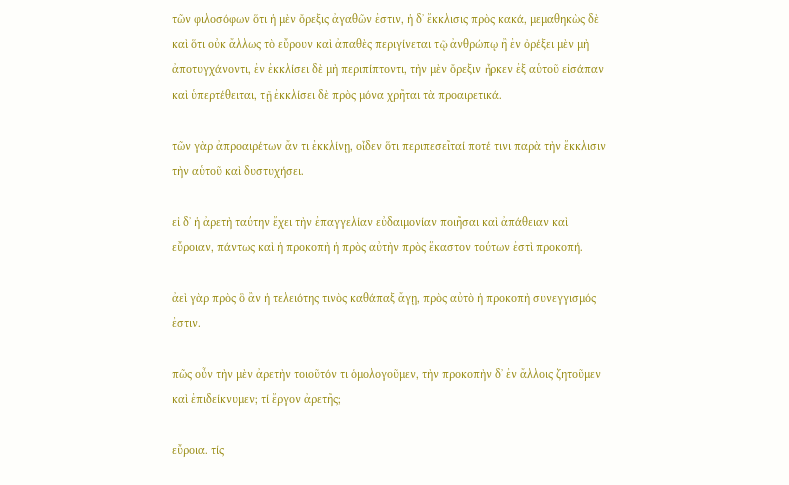τῶν φιλοσόφων ὅτι ἡ μὲν ὄρεξις ἀγαθῶν ἐστιν, ἡ δʼ ἔκκλισις πρὸς κακά, μεμαθηκὼς δὲ καὶ ὅτι οὐκ ἄλλως τὸ εὔρουν καὶ ἀπαθὲς περιγίνεται τῷ ἀνθρώπῳ ἢ ἐν ὀρέξει μὲν μὴ ἀποτυγχάνοντι, ἐν ἐκκλίσει δὲ μὴ περιπίπτοντι, τὴν μὲν ὄρεξιν ἦρκεν ἐξ αὑτοῦ εἰσάπαν καὶ ὑπερτέθειται, τῇ ἐκκλίσει δὲ πρὸς μόνα χρῆται τὰ προαιρετικά.

τῶν γὰρ ἀπροαιρέτων ἄν τι ἐκκλίνῃ, οἶδεν ὅτι περιπεσεῖταί ποτέ τινι παρὰ τὴν ἔκκλισιν τὴν αὑτοῦ καὶ δυστυχήσει.

εἰ δʼ ἡ ἀρετὴ ταύτην ἔχει τὴν ἐπαγγελίαν εὐδαιμονίαν ποιῆσαι καὶ ἀπάθειαν καὶ εὔροιαν, πάντως καὶ ἡ προκοπὴ ἡ πρὸς αὐτὴν πρὸς ἕκαστον τούτων ἐστὶ προκοπή.

ἀεὶ γὰρ πρὸς ὃ ἂν ἡ τελειότης τινὸς καθάπαξ ἄγῃ, πρὸς αὐτὸ ἡ προκοπὴ συνεγγισμός ἐστιν.

πῶς οὖν τὴν μὲν ἀρετὴν τοιοῦτόν τι ὁμολογοῦμεν, τὴν προκοπὴν δʼ ἐν ἄλλοις ζητοῦμεν καὶ ἐπιδείκνυμεν; τί ἔργον ἀρετῆς;

εὔροια. τίς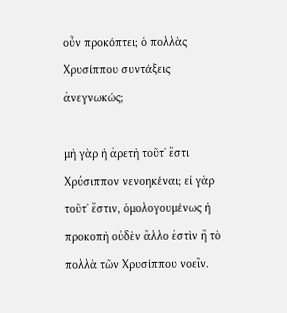οὖν προκόπτει; ὁ πολλὰς Χρυσίππου συντάξεις ἀνεγνωκώς;

μὴ γὰρ ἡ ἀρετὴ τοῦτʼ ἔστι Χρύσιππον νενοηκέναι; εἰ γὰρ τοῦτʼ ἔστιν, ὁμολογουμένως ἡ προκοπὴ οὐδὲν ἄλλο ἐστὶν ἢ τὸ πολλὰ τῶν Χρυσίππου νοεῖν.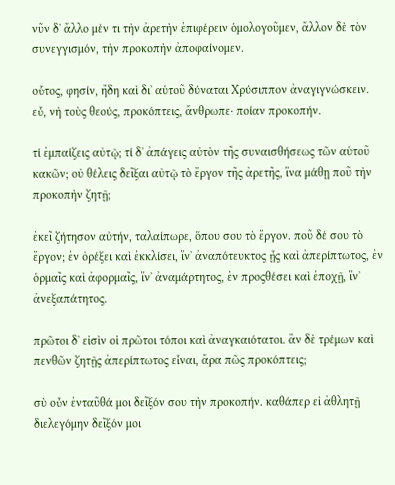νῦν δʼ ἄλλο μέν τι τὴν ἀρετὴν ἐπιφέρειν ὁμολογοῦμεν, ἄλλον δὲ τὸν συνεγγισμόν, τὴν προκοπὴν ἀποφαίνομεν.

οὗτος, φησίν, ἤδη καὶ διʼ αὑτοῦ δύναται Χρύσιππον ἀναγιγνώσκειν. εὖ, νὴ τοὺς θεούς, προκόπτεις, ἄνθρωπε· ποίαν προκοπήν.

τί ἐμπαίζεις αὐτῷ; τί δʼ ἀπάγεις αὐτὸν τῆς συναισθήσεως τῶν αὑτοῦ κακῶν; οὐ θέλεις δεῖξαι αὐτῷ τὸ ἔργον τῆς ἀρετῆς, ἵνα μάθῃ ποῦ τὴν προκοπὴν ζητῇ;

ἐκεῖ ζήτησον αὐτήν, ταλαίπωρε, ὅπου σου τὸ ἔργον. ποῦ δέ σου τὸ ἔργον; ἐν ὀρέξει καὶ ἐκκλίσει, ἵνʼ ἀναπότευκτος ᾖς καὶ ἀπερίπτωτος, ἐν ὁρμαῖς καὶ ἀφορμαῖς, ἵνʼ ἀναμάρτητος, ἐν προςθέσει καὶ ἐποχῇ, ἵνʼ ἀνεξαπάτητος.

πρῶτοι δʼ εἰσὶν οἱ πρῶτοι τόποι καὶ ἀναγκαιότατοι. ἂν δὲ τρέμων καὶ πενθῶν ζητῇς ἀπερίπτωτος εἶναι, ἄρα πῶς προκόπτεις;

σὺ οὖν ἐνταῦθά μοι δεῖξόν σου τὴν προκοπήν. καθάπερ εἰ ἀθλητῇ διελεγόμην δεῖξόν μοι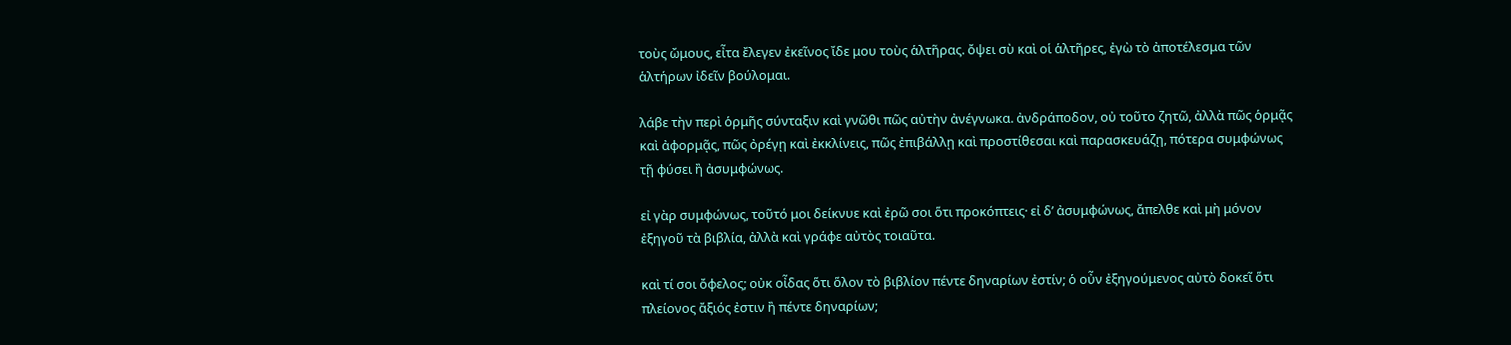τοὺς ὤμους, εἶτα ἔλεγεν ἐκεῖνος ἴδε μου τοὺς ἁλτῆρας. ὄψει σὺ καὶ οἱ ἁλτῆρες, ἐγὼ τὸ ἀποτέλεσμα τῶν ἁλτήρων ἰδεῖν βούλομαι.

λάβε τὴν περὶ ὁρμῆς σύνταξιν καὶ γνῶθι πῶς αὐτὴν ἀνέγνωκα. ἀνδράποδον, οὐ τοῦτο ζητῶ, ἀλλὰ πῶς ὁρμᾷς καὶ ἀφορμᾷς, πῶς ὀρέγῃ καὶ ἐκκλίνεις, πῶς ἐπιβάλλῃ καὶ προστίθεσαι καὶ παρασκευάζῃ, πότερα συμφώνως τῇ φύσει ἢ ἀσυμφώνως.

εἰ γὰρ συμφώνως, τοῦτό μοι δείκνυε καὶ ἐρῶ σοι ὅτι προκόπτεις· εἰ δʼ ἀσυμφώνως, ἄπελθε καὶ μὴ μόνον ἐξηγοῦ τὰ βιβλία, ἀλλὰ καὶ γράφε αὐτὸς τοιαῦτα.

καὶ τί σοι ὄφελος; οὐκ οἶδας ὅτι ὅλον τὸ βιβλίον πέντε δηναρίων ἐστίν; ὁ οὖν ἐξηγούμενος αὐτὸ δοκεῖ ὅτι πλείονος ἄξιός ἐστιν ἢ πέντε δηναρίων;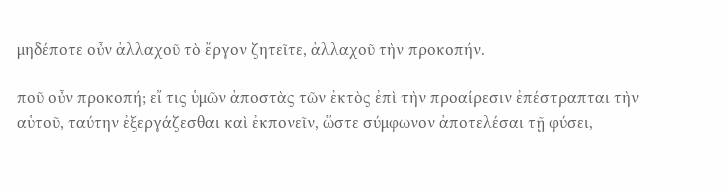μηδέποτε οὖν ἀλλαχοῦ τὸ ἔργον ζητεῖτε, ἀλλαχοῦ τὴν προκοπήν.

ποῦ οὖν προκοπή; εἴ τις ὑμῶν ἀποστὰς τῶν ἐκτὸς ἐπὶ τὴν προαίρεσιν ἐπέστραπται τὴν αὑτοῦ, ταύτην ἐξεργάζεσθαι καὶ ἐκπονεῖν, ὥστε σύμφωνον ἀποτελέσαι τῇ φύσει,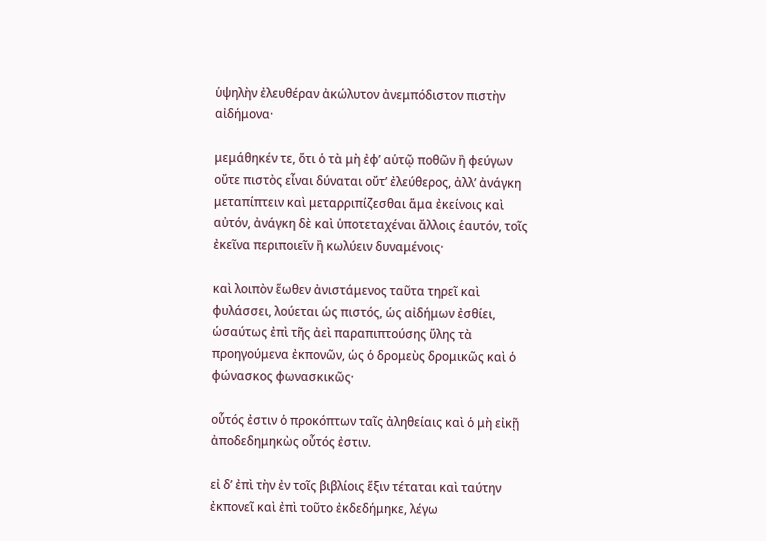ὑψηλὴν ἐλευθέραν ἀκώλυτον ἀνεμπόδιστον πιστὴν αἰδήμονα·

μεμάθηκέν τε, ὅτι ὁ τὰ μὴ ἐφʼ αὑτῷ ποθῶν ἢ φεύγων οὔτε πιστὸς εἶναι δύναται οὔτʼ ἐλεύθερος, ἀλλʼ ἀνάγκη μεταπίπτειν καὶ μεταρριπίζεσθαι ἅμα ἐκείνοις καὶ αὐτόν, ἀνάγκη δὲ καὶ ὑποτεταχέναι ἄλλοις ἑαυτόν, τοῖς ἐκεῖνα περιποιεῖν ἢ κωλύειν δυναμένοις·

καὶ λοιπὸν ἕωθεν ἀνιστάμενος ταῦτα τηρεῖ καὶ φυλάσσει, λούεται ὡς πιστός, ὡς αἰδήμων ἐσθίει, ὡσαύτως ἐπὶ τῆς ἀεὶ παραπιπτούσης ὕλης τὰ προηγούμενα ἐκπονῶν, ὡς ὁ δρομεὺς δρομικῶς καὶ ὁ φώνασκος φωνασκικῶς·

οὗτός ἐστιν ὁ προκόπτων ταῖς ἀληθείαις καὶ ὁ μὴ εἰκῇ ἀποδεδημηκὼς οὗτός ἐστιν.

εἰ δʼ ἐπὶ τὴν ἐν τοῖς βιβλίοις ἕξιν τέταται καὶ ταύτην ἐκπονεῖ καὶ ἐπὶ τοῦτο ἐκδεδήμηκε, λέγω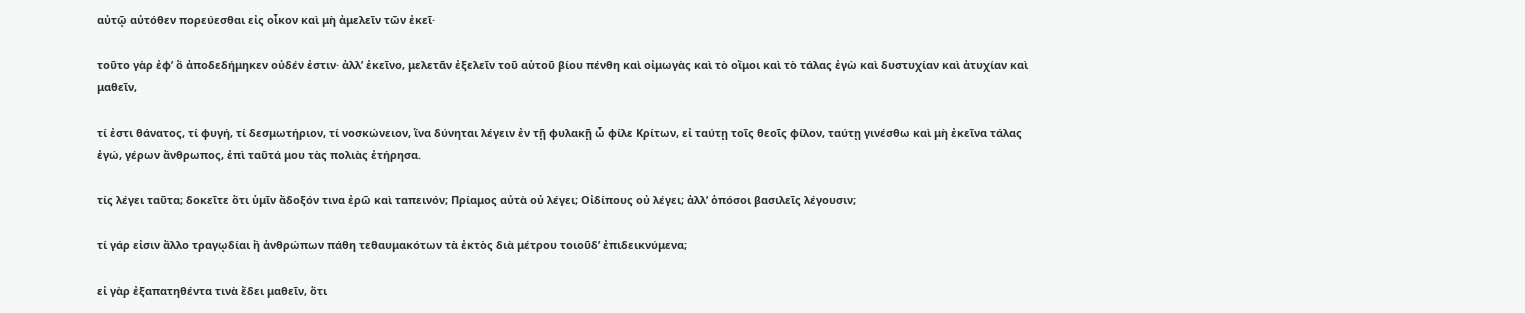αὐτῷ αὐτόθεν πορεύεσθαι εἰς οἶκον καὶ μὴ ἀμελεῖν τῶν ἐκεῖ·

τοῦτο γὰρ ἐφʼ ὃ ἀποδεδήμηκεν οὐδέν ἐστιν· ἀλλʼ ἐκεῖνο, μελετᾶν ἐξελεῖν τοῦ αὑτοῦ βίου πένθη καὶ οἰμωγὰς καὶ τὸ οἴμοι καὶ τὸ τάλας ἐγὼ καὶ δυστυχίαν καὶ ἀτυχίαν καὶ μαθεῖν,

τί ἐστι θάνατος, τί φυγή, τί δεσμωτήριον, τί νοσκώνειον, ἵνα δύνηται λέγειν ἐν τῇ φυλακῇ ὦ φίλε Κρίτων, εἰ ταύτῃ τοῖς θεοῖς φίλον, ταύτῃ γινέσθω καὶ μὴ ἐκεῖνα τάλας ἐγώ, γέρων ἄνθρωπος, ἐπὶ ταῦτά μου τὰς πολιὰς ἐτήρησα.

τίς λέγει ταῦτα; δοκεῖτε ὅτι ὑμῖν ἄδοξόν τινα ἐρῶ καὶ ταπεινόν; Πρίαμος αὐτὰ οὐ λέγει; Οἰδίπους οὐ λέγει; ἀλλʼ ὁπόσοι βασιλεῖς λέγουσιν;

τί γάρ εἰσιν ἄλλο τραγῳδίαι ἢ ἀνθρώπων πάθη τεθαυμακότων τὰ ἐκτὸς διὰ μέτρου τοιοῦδʼ ἐπιδεικνύμενα;

εἰ γὰρ ἐξαπατηθέντα τινὰ ἔδει μαθεῖν, ὅτι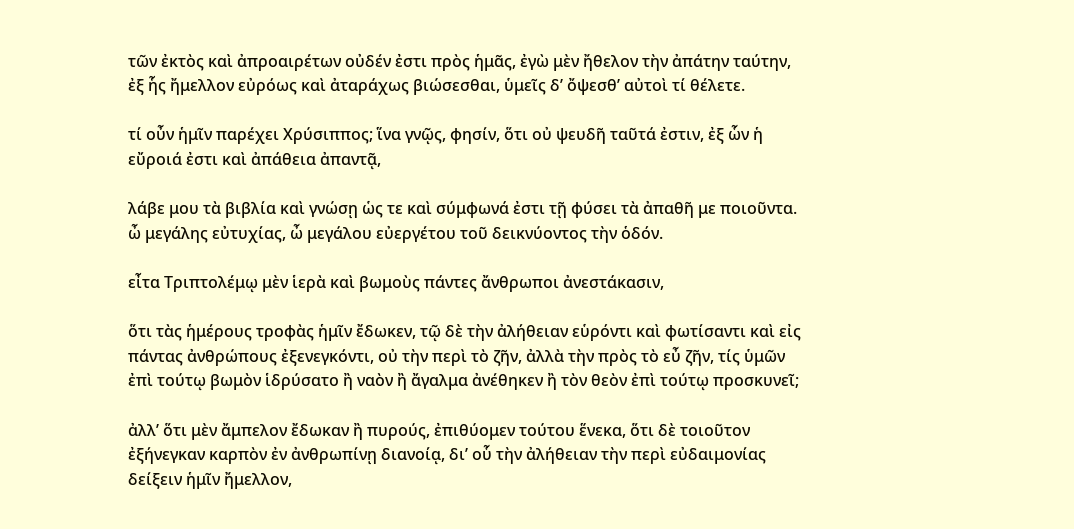τῶν ἐκτὸς καὶ ἀπροαιρέτων οὐδέν ἐστι πρὸς ἡμᾶς, ἐγὼ μὲν ἤθελον τὴν ἀπάτην ταύτην, ἐξ ἧς ἤμελλον εὐρόως καὶ ἀταράχως βιώσεσθαι, ὑμεῖς δʼ ὄψεσθʼ αὐτοὶ τί θέλετε.

τί οὖν ἡμῖν παρέχει Χρύσιππος; ἵνα γνῷς, φησίν, ὅτι οὐ ψευδῆ ταῦτά ἐστιν, ἐξ ὧν ἡ εὔροιά ἐστι καὶ ἀπάθεια ἀπαντᾷ,

λάβε μου τὰ βιβλία καὶ γνώσῃ ὡς τε καὶ σύμφωνά ἐστι τῇ φύσει τὰ ἀπαθῆ με ποιοῦντα. ὦ μεγάλης εὐτυχίας, ὦ μεγάλου εὐεργέτου τοῦ δεικνύοντος τὴν ὁδόν.

εἶτα Τριπτολέμῳ μὲν ἱερὰ καὶ βωμοὺς πάντες ἄνθρωποι ἀνεστάκασιν,

ὅτι τὰς ἡμέρους τροφὰς ἡμῖν ἔδωκεν, τῷ δὲ τὴν ἀλήθειαν εὑρόντι καὶ φωτίσαντι καὶ εἰς πάντας ἀνθρώπους ἐξενεγκόντι, οὐ τὴν περὶ τὸ ζῆν, ἀλλὰ τὴν πρὸς τὸ εὖ ζῆν, τίς ὑμῶν ἐπὶ τούτῳ βωμὸν ἱδρύσατο ἢ ναὸν ἢ ἄγαλμα ἀνέθηκεν ἢ τὸν θεὸν ἐπὶ τούτῳ προσκυνεῖ;

ἀλλʼ ὅτι μὲν ἄμπελον ἔδωκαν ἢ πυρούς, ἐπιθύομεν τούτου ἕνεκα, ὅτι δὲ τοιοῦτον ἐξήνεγκαν καρπὸν ἐν ἀνθρωπίνῃ διανοίᾳ, διʼ οὗ τὴν ἀλήθειαν τὴν περὶ εὐδαιμονίας δείξειν ἡμῖν ἤμελλον,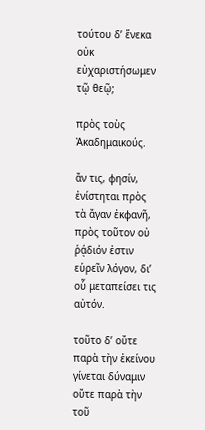τούτου δʼ ἕνεκα οὐκ εὐχαριστήσωμεν τῷ θεῷ;

πρὸς τοὺς Ἀκαδημαικούς.

ἄν τις, φησίν, ἐνίστηται πρὸς τὰ ἄγαν ἐκφανῆ, πρὸς τοῦτον οὐ ῥᾴδιόν ἐστιν εὑρεῖν λόγον, διʼ οὗ μεταπείσει τις αὐτόν.

τοῦτο δʼ οὔτε παρὰ τὴν ἐκείνου γίνεται δύναμιν οὔτε παρὰ τὴν τοῦ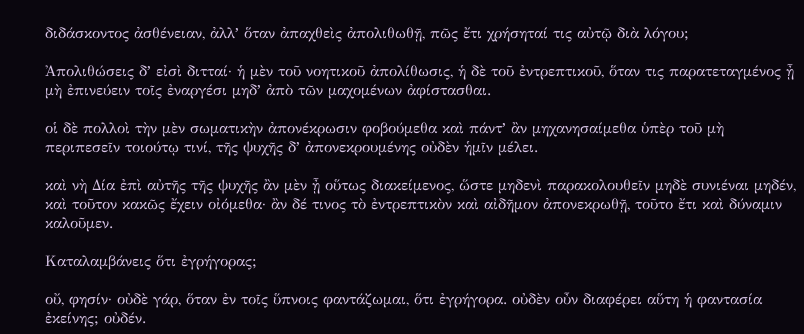διδάσκοντος ἀσθένειαν, ἀλλʼ ὅταν ἀπαχθεὶς ἀπολιθωθῇ, πῶς ἔτι χρήσηταί τις αὐτῷ διὰ λόγου;

Ἀπολιθώσεις δʼ εἰσὶ διτταί· ἡ μὲν τοῦ νοητικοῦ ἀπολίθωσις, ἡ δὲ τοῦ ἐντρεπτικοῦ, ὅταν τις παρατεταγμένος ᾖ μὴ ἐπινεύειν τοῖς ἐναργέσι μηδʼ ἀπὸ τῶν μαχομένων ἀφίστασθαι.

οἱ δὲ πολλοὶ τὴν μὲν σωματικὴν ἀπονέκρωσιν φοβούμεθα καὶ πάντʼ ἂν μηχανησαίμεθα ὑπὲρ τοῦ μὴ περιπεσεῖν τοιούτῳ τινί, τῆς ψυχῆς δʼ ἀπονεκρουμένης οὐδὲν ἡμῖν μέλει.

καὶ νὴ Δία ἐπὶ αὐτῆς τῆς ψυχῆς ἂν μὲν ᾖ οὕτως διακείμενος, ὥστε μηδενὶ παρακολουθεῖν μηδὲ συνιέναι μηδέν, καὶ τοῦτον κακῶς ἔχειν οἰόμεθα· ἂν δέ τινος τὸ ἐντρεπτικὸν καὶ αἰδῆμον ἀπονεκρωθῇ, τοῦτο ἔτι καὶ δύναμιν καλοῦμεν.

Καταλαμβάνεις ὅτι ἐγρήγορας;

οὔ, φησίν· οὐδὲ γάρ, ὅταν ἐν τοῖς ὕπνοις φαντάζωμαι, ὅτι ἐγρήγορα. οὐδὲν οὖν διαφέρει αὕτη ἡ φαντασία ἐκείνης; οὐδέν.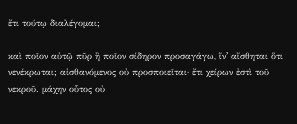ἔτι τούτῳ διαλέγομαι;

καὶ ποῖον αὐτῷ πῦρ ἢ ποῖον σίδηρον προσαγάγω, ἵνʼ αἴσθηται ὅτι νενέκρωται; αἰσθανόμενος οὐ προσποιεῖται· ἔτι χείρων ἐστὶ τοῦ νεκροῦ. μάχην οὗτος οὐ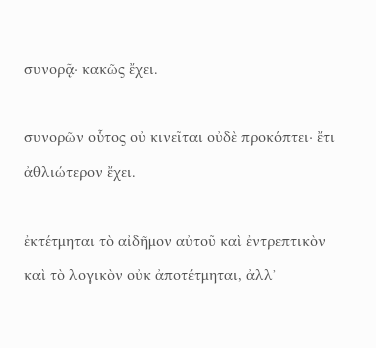συνορᾷ· κακῶς ἔχει.

συνορῶν οὗτος οὐ κινεῖται οὐδὲ προκόπτει· ἔτι ἀθλιώτερον ἔχει.

ἐκτέτμηται τὸ αἰδῆμον αὐτοῦ καὶ ἐντρεπτικὸν καὶ τὸ λογικὸν οὐκ ἀποτέτμηται, ἀλλʼ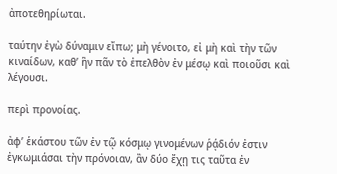ἀποτεθηρίωται.

ταύτην ἐγὼ δύναμιν εἴπω; μὴ γένοιτο, εἰ μὴ καὶ τὴν τῶν κιναίδων, καθʼ ἣν πᾶν τὸ ἐπελθὸν ἐν μέσῳ καὶ ποιοῦσι καὶ λέγουσι.

περὶ προνοίας.

ἀφʼ ἑκάστου τῶν ἐν τῷ κόσμῳ γινομένων ῥᾴδιόν ἐστιν ἐγκωμιάσαι τὴν πρόνοιαν, ἂν δύο ἔχῃ τις ταῦτα ἐν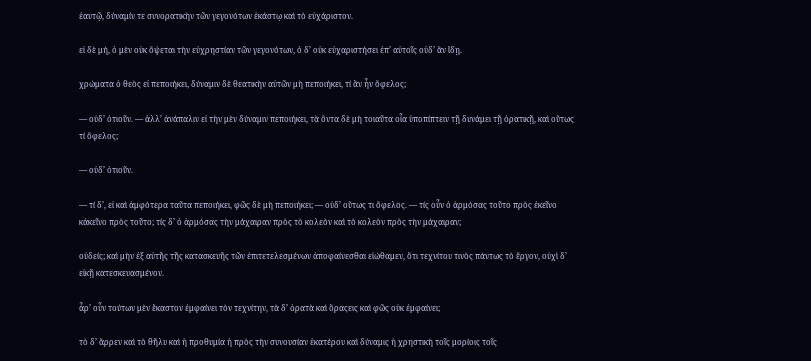ἑαυτῷ, δύναμίν τε συνορατικὴν τῶν γεγονότων ἑκάστῳ καὶ τὸ εὐχάριστον.

εἰ δὲ μή, ὁ μὲν οὐκ ὄψεται τὴν εὐχρηστίαν τῶν γεγονότων, ὁ δʼ οὐκ εὐχαριστήσει ἐπʼ αὐτοῖς οὐδʼ ἂν ἴδῃ.

χρώματα ὁ θεὸς εἰ πεποιήκει, δύναμιν δὲ θεατικὴν αὐτῶν μὴ πεποιήκει, τί ἂν ἦν ὄφελος;

— οὐδʼ ὁτιοῦν. — ἀλλʼ ἀνάπαλιν εἰ τὴν μὲν δύναμιν πεποιήκει, τὰ ὄντα δὲ μὴ τοιαῦτα οἷα ὑποπίπτειν τῇ δυνάμει τῇ ὁρατικῇ, καὶ οὕτως τί ὄφελος;

— οὐδʼ ὁτιοῦν.

— τί δʼ, εἰ καὶ ἀμφότερα ταῦτα πεποιήκει, φῶς δὲ μὴ πεποιήκει; — οὐδʼ οὕτως τι ὄφελος. — τίς οὖν ὁ ἁρμόσας τοῦτο πρὸς ἐκεῖνο κἀκεῖνο πρὸς τοῦτο; τίς δʼ ὁ ἁρμόσας τὴν μάχαιραν πρὸς τὸ κολεὸν καὶ τὸ κολεὸν πρὸς τὴν μάχαιραν;

οὐδείς; καὶ μὴν ἐξ αὐτῆς τῆς κατασκευῆς τῶν ἐπιτετελεσμένων ἀποφαίνεσθαι εἰώθαμεν, ὅτι τεχνίτου τινὸς πάντως τὸ ἔργον, οὐχὶ δʼ εἰκῇ κατεσκευασμένον.

ἆρʼ οὖν τούτων μὲν ἕκαστον ἐμφαίνει τὸν τεχνίτην, τὰ δʼ ὁρατὰ καὶ ὅραςεις καὶ φῶς οὐκ ἐμφαίνει;

τὸ δʼ ἄρρεν καὶ τὸ θῆλυ καὶ ἡ προθυμία ἡ πρὸς τὴν συνουσίαν ἑκατέρου καὶ δύναμις ἡ χρηστικὴ τοῖς μορίοις τοῖς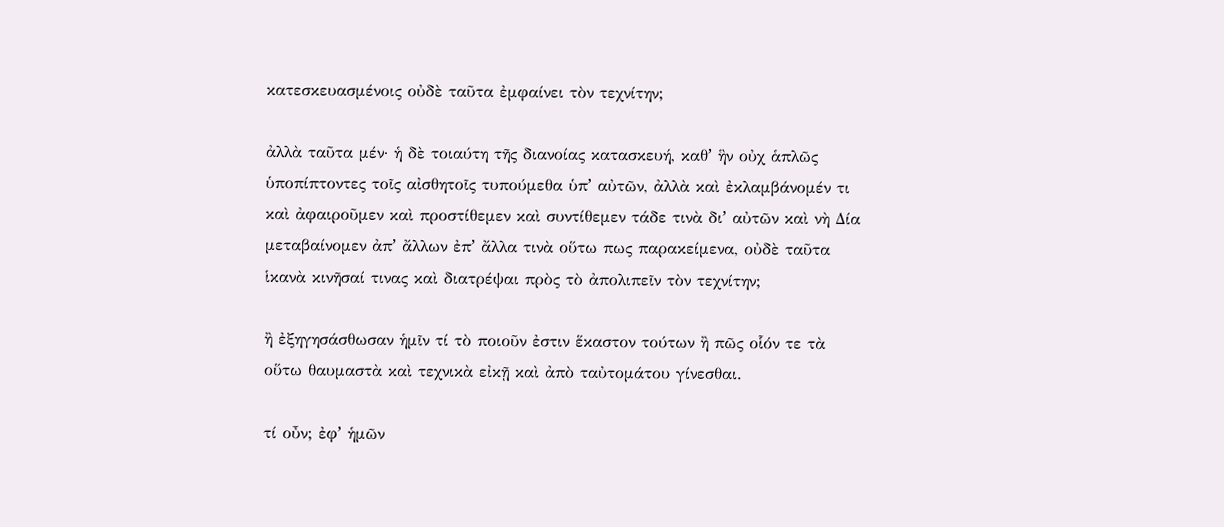κατεσκευασμένοις οὐδὲ ταῦτα ἐμφαίνει τὸν τεχνίτην;

ἀλλὰ ταῦτα μέν· ἡ δὲ τοιαύτη τῆς διανοίας κατασκευή, καθʼ ἣν οὐχ ἁπλῶς ὑποπίπτοντες τοῖς αἰσθητοῖς τυπούμεθα ὑπʼ αὐτῶν, ἀλλὰ καὶ ἐκλαμβάνομέν τι καὶ ἀφαιροῦμεν καὶ προστίθεμεν καὶ συντίθεμεν τάδε τινὰ διʼ αὐτῶν καὶ νὴ Δία μεταβαίνομεν ἀπʼ ἄλλων ἐπʼ ἄλλα τινὰ οὕτω πως παρακείμενα, οὐδὲ ταῦτα ἱκανὰ κινῆσαί τινας καὶ διατρέψαι πρὸς τὸ ἀπολιπεῖν τὸν τεχνίτην;

ἢ ἐξηγησάσθωσαν ἡμῖν τί τὸ ποιοῦν ἐστιν ἕκαστον τούτων ἢ πῶς οἷόν τε τὰ οὕτω θαυμαστὰ καὶ τεχνικὰ εἰκῇ καὶ ἀπὸ ταὐτομάτου γίνεσθαι.

τί οὖν; ἐφʼ ἡμῶν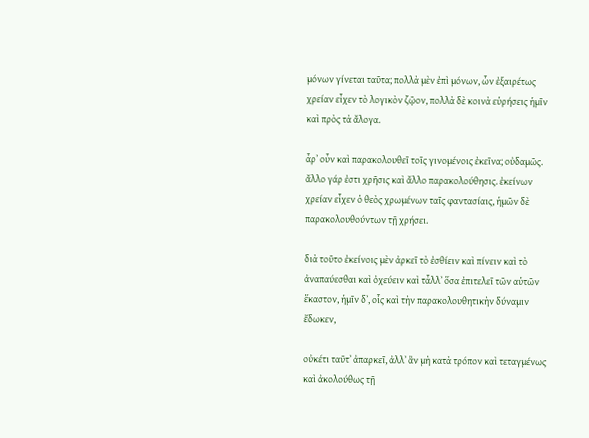μόνων γίνεται ταῦτα; πολλὰ μὲν ἐπὶ μόνων, ὧν ἐξαιρέτως χρείαν εἶχεν τὸ λογικὸν ζῷον, πολλὰ δὲ κοινὰ εὑρήσεις ἡμῖν καὶ πρὸς τὰ ἄλογα.

ἆρʼ οὖν καὶ παρακολουθεῖ τοῖς γινομένοις ἐκεῖνα; οὐδαμῶς. ἄλλο γάρ ἐστι χρῆσις καὶ ἄλλο παρακολούθησις. ἐκείνων χρείαν εἶχεν ὁ θεὸς χρωμένων ταῖς φαντασίαις, ἡμῶν δὲ παρακολουθούντων τῇ χρήσει.

διὰ τοῦτο ἐκείνοις μὲν ἀρκεῖ τὸ ἐσθίειν καὶ πίνειν καὶ τὸ ἀναπαύεσθαι καὶ ὀχεύειν καὶ τἆλλʼ ὅσα ἐπιτελεῖ τῶν αὑτῶν ἕκαστον, ἡμῖν δʼ, οἷς καὶ τὴν παρακολουθητικὴν δύναμιν ἔδωκεν,

οὐκέτι ταῦτʼ ἀπαρκεῖ, ἀλλʼ ἂν μὴ κατὰ τρόπον καὶ τεταγμένως καὶ ἀκολούθως τῇ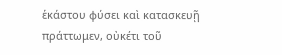ἑκάστου φύσει καὶ κατασκευῇ πράττωμεν, οὐκέτι τοῦ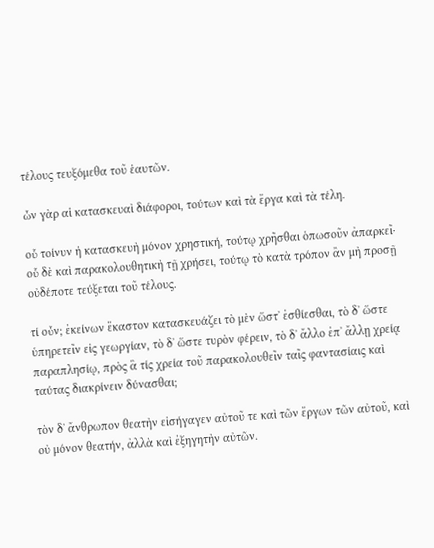τέλους τευξόμεθα τοῦ ἑαυτῶν.

ὧν γὰρ αἱ κατασκευαὶ διάφοροι, τούτων καὶ τὰ ἔργα καὶ τὰ τέλη.

οὗ τοίνυν ἡ κατασκευὴ μόνον χρηστική, τούτῳ χρῆσθαι ὁπωσοῦν ἀπαρκεῖ· οὗ δὲ καὶ παρακολουθητικὴ τῇ χρήσει, τούτῳ τὸ κατὰ τρόπον ἂν μὴ προσῇ οὐδέποτε τεύξεται τοῦ τέλους.

τί οὖν; ἐκείνων ἕκαστον κατασκευάζει τὸ μὲν ὥστʼ ἐσθίεσθαι, τὸ δʼ ὥστε ὑπηρετεῖν εἰς γεωργίαν, τὸ δʼ ὥστε τυρὸν φέρειν, τὸ δʼ ἄλλο ἐπʼ ἄλλῃ χρείᾳ παραπλησίῳ, πρὸς ἃ τίς χρεία τοῦ παρακολουθεῖν ταῖς φαντασίαις καὶ ταύτας διακρίνειν δύνασθαι;

τὸν δʼ ἄνθρωπον θεατὴν εἰσήγαγεν αὐτοῦ τε καὶ τῶν ἔργων τῶν αὐτοῦ, καὶ οὐ μόνον θεατήν, ἀλλὰ καὶ ἐξηγητὴν αὐτῶν.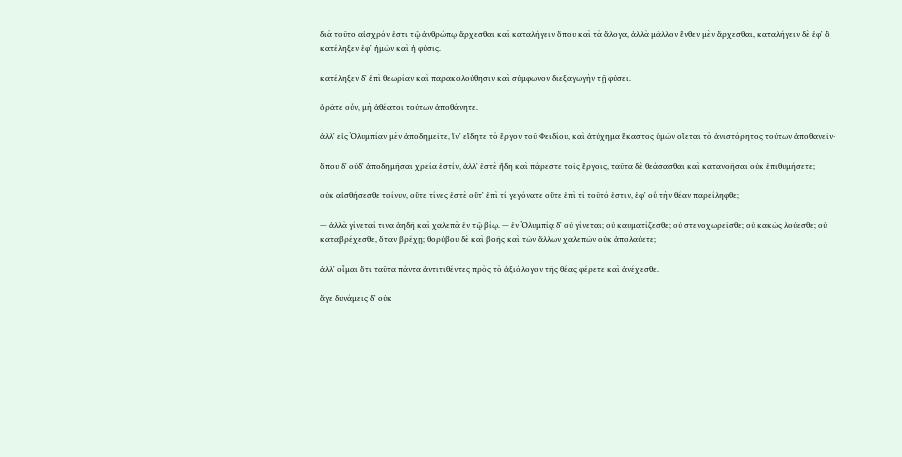διὰ τοῦτο αἰσχρόν ἐστι τῷ ἀνθρώπῳ ἄρχεσθαι καὶ καταλήγειν ὅπου καὶ τὰ ἄλογα, ἀλλὰ μᾶλλον ἔνθεν μὲν ἄρχεσθαι, καταλήγειν δὲ ἐφʼ ὃ κατέληξεν ἐφʼ ἡμῶν καὶ ἡ φύσις.

κατέληξεν δʼ ἐπὶ θεωρίαν καὶ παρακολούθησιν καὶ σύμφωνον διεξαγωγὴν τῇ φύσει.

ὁρᾶτε οὖν, μὴ ἀθέατοι τούτων ἀποθάνητε.

ἀλλʼ εἰς Ὀλυμπίαν μὲν ἀποδημεῖτε, ἵνʼ εἴδητε τὸ ἔργον τοῦ Φειδίου, καὶ ἀτύχημα ἕκαστος ὑμῶν οἴεται τὸ ἀνιστόρητος τούτων ἀποθανεῖν·

ὅπου δʼ οὐδʼ ἀποδημῆσαι χρεία ἐστίν, ἀλλʼ ἐστὲ ἤδη καὶ πάρεστε τοῖς ἔργοις, ταῦτα δὲ θεάσασθαι καὶ κατανοῆσαι οὐκ ἐπιθυμήσετε;

οὐκ αἰσθήσεσθε τοίνυν, οὔτε τίνες ἐστὲ οὔτʼ ἐπὶ τί γεγόνατε οὔτε ἐπὶ τί τοῦτό ἐστιν, ἐφʼ οὗ τὴν θέαν παρείληφθε;

— ἀλλὰ γίνεταί τινα ἀηδῆ καὶ χαλεπὰ ἐν τῷ βίῳ. — ἐν Ὀλυμπίᾳ δʼ οὐ γίνεται; οὐ καυματίζεσθε; οὐ στενοχωρεῖσθε; οὐ κακῶς λούεσθε; οὐ καταβρέχεσθε, ὅταν βρέχῃ; θορύβου δὲ καὶ βοῆς καὶ τῶν ἄλλων χαλεπῶν οὐκ ἀπολαύετε;

ἀλλʼ οἶμαι ὅτι ταῦτα πάντα ἀντιτιθέντες πρὸς τὸ ἀξιόλογον τῆς θέας φέρετε καὶ ἀνέχεσθε.

ἄγε δυνάμεις δʼ οὐκ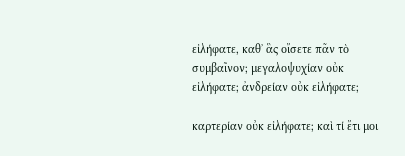εἰλήφατε, καθʼ ἃς οἴσετε πᾶν τὸ συμβαῖνον; μεγαλοψυχίαν οὐκ εἰλήφατε; ἀνδρείαν οὐκ εἰλήφατε;

καρτερίαν οὐκ εἰλήφατε; καὶ τί ἔτι μοι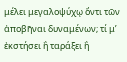μέλει μεγαλοψύχῳ ὄντι τῶν ἀποβῆναι δυναμένων; τί μʼ ἐκστήσει ἢ ταράξει ἢ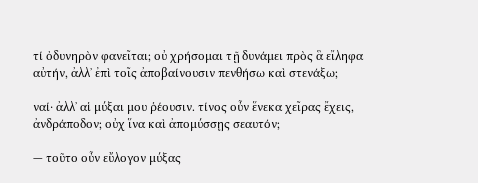τί ὀδυνηρὸν φανεῖται; οὐ χρήσομαι τῇ δυνάμει πρὸς ἃ εἴληφα αὐτήν, ἀλλʼ ἐπὶ τοῖς ἀποβαίνουσιν πενθήσω καὶ στενάξω;

ναί· ἀλλʼ αἱ μύξαι μου ῥέουσιν. τίνος οὖν ἕνεκα χεῖρας ἔχεις, ἀνδράποδον; οὐχ ἵνα καὶ ἀπομύσσῃς σεαυτόν;

— τοῦτο οὖν εὔλογον μύξας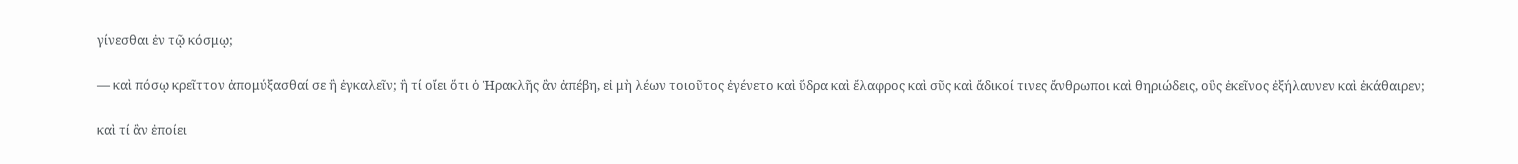γίνεσθαι ἐν τῷ κόσμῳ;

— καὶ πόσῳ κρεῖττον ἀπομύξασθαί σε ἢ ἐγκαλεῖν; ἢ τί οἴει ὅτι ὁ Ἡρακλῆς ἂν ἀπέβη, εἰ μὴ λέων τοιοῦτος ἐγένετο καὶ ὕδρα καὶ ἔλαφρος καὶ σῦς καὶ ἄδικοί τινες ἄνθρωποι καὶ θηριώδεις, οὓς ἐκεῖνος ἐξήλαυνεν καὶ ἐκάθαιρεν;

καὶ τί ἂν ἐποίει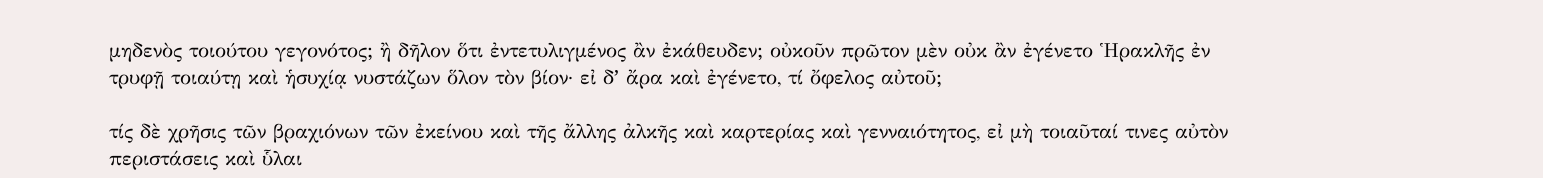μηδενὸς τοιούτου γεγονότος; ἢ δῆλον ὅτι ἐντετυλιγμένος ἂν ἐκάθευδεν; οὐκοῦν πρῶτον μὲν οὐκ ἂν ἐγένετο Ἡρακλῆς ἐν τρυφῇ τοιαύτῃ καὶ ἡσυχίᾳ νυστάζων ὅλον τὸν βίον· εἰ δʼ ἄρα καὶ ἐγένετο, τί ὄφελος αὐτοῦ;

τίς δὲ χρῆσις τῶν βραχιόνων τῶν ἐκείνου καὶ τῆς ἄλλης ἀλκῆς καὶ καρτερίας καὶ γενναιότητος, εἰ μὴ τοιαῦταί τινες αὐτὸν περιστάσεις καὶ ὗλαι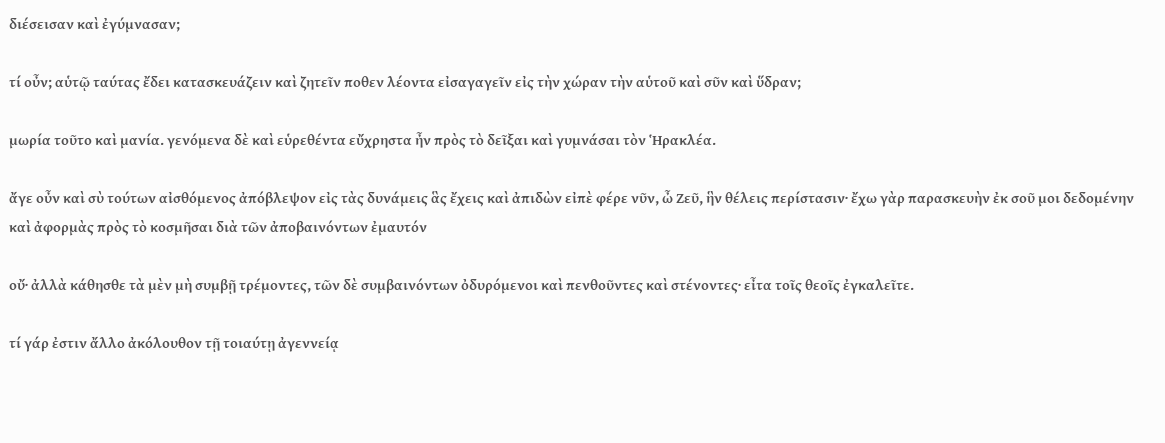διέσεισαν καὶ ἐγύμνασαν;

τί οὖν; αὑτῷ ταύτας ἔδει κατασκευάζειν καὶ ζητεῖν ποθεν λέοντα εἰσαγαγεῖν εἰς τὴν χώραν τὴν αὑτοῦ καὶ σῦν καὶ ὕδραν;

μωρία τοῦτο καὶ μανία. γενόμενα δὲ καὶ εὑρεθέντα εὔχρηστα ἦν πρὸς τὸ δεῖξαι καὶ γυμνάσαι τὸν Ἡρακλέα.

ἄγε οὖν καὶ σὺ τούτων αἰσθόμενος ἀπόβλεψον εἰς τὰς δυνάμεις ἃς ἔχεις καὶ ἀπιδὼν εἰπὲ φέρε νῦν, ὦ Ζεῦ, ἣν θέλεις περίστασιν· ἔχω γὰρ παρασκευὴν ἐκ σοῦ μοι δεδομένην καὶ ἀφορμὰς πρὸς τὸ κοσμῆσαι διὰ τῶν ἀποβαινόντων ἐμαυτόν

οὔ· ἀλλὰ κάθησθε τὰ μὲν μὴ συμβῇ τρέμοντες, τῶν δὲ συμβαινόντων ὀδυρόμενοι καὶ πενθοῦντες καὶ στένοντες· εἶτα τοῖς θεοῖς ἐγκαλεῖτε.

τί γάρ ἐστιν ἄλλο ἀκόλουθον τῇ τοιαύτῃ ἀγεννείᾳ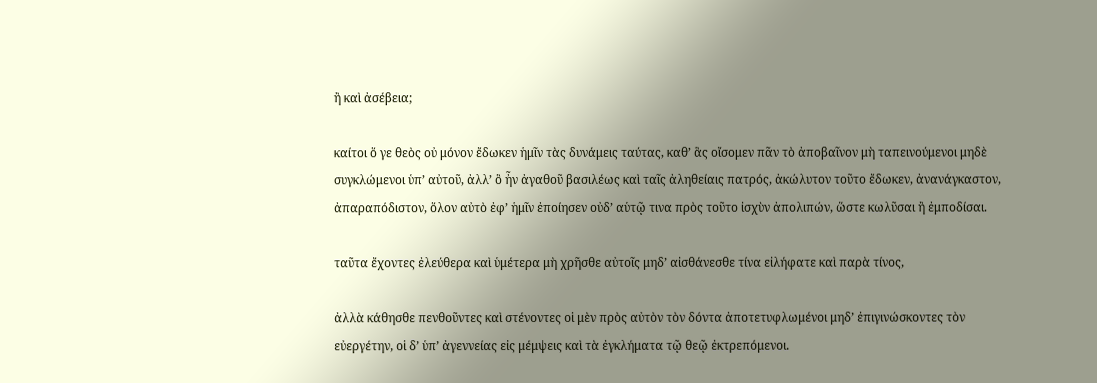ἢ καὶ ἀσέβεια;

καίτοι ὅ γε θεὸς οὐ μόνον ἔδωκεν ἡμῖν τὰς δυνάμεις ταύτας, καθʼ ἃς οἴσομεν πᾶν τὸ ἀποβαῖνον μὴ ταπεινούμενοι μηδὲ συγκλώμενοι ὑπʼ αὐτοῦ, ἀλλʼ ὃ ἦν ἀγαθοῦ βασιλέως καὶ ταῖς ἀληθείαις πατρός, ἀκώλυτον τοῦτο ἔδωκεν, ἀνανάγκαστον, ἀπαραπόδιστον, ὅλον αὐτὸ ἐφʼ ἡμῖν ἐποίησεν οὐδʼ αὑτῷ τινα πρὸς τοῦτο ἰσχὺν ἀπολιπών, ὥστε κωλῦσαι ἢ ἐμποδίσαι.

ταῦτα ἔχοντες ἐλεύθερα καὶ ὑμέτερα μὴ χρῆσθε αὐτοῖς μηδʼ αἰσθάνεσθε τίνα εἰλήφατε καὶ παρὰ τίνος,

ἀλλὰ κάθησθε πενθοῦντες καὶ στένοντες οἱ μὲν πρὸς αὐτὸν τὸν δόντα ἀποτετυφλωμένοι μηδʼ ἐπιγινώσκοντες τὸν εὐεργέτην, οἱ δʼ ὑπʼ ἀγεννείας εἰς μέμψεις καὶ τὰ ἐγκλήματα τῷ θεῷ ἐκτρεπόμενοι.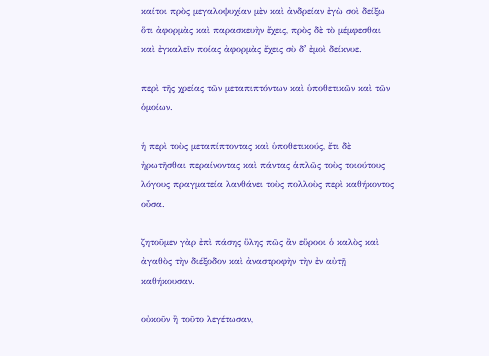καίτοι πρὸς μεγαλοψυχίαν μὲν καὶ ἀνδρείαν ἐγὼ σοὶ δείξω ὅτι ἀφορμὰς καὶ παρασκευὴν ἔχεις, πρὸς δὲ τὸ μέμφεσθαι καὶ ἐγκαλεῖν ποίας ἀφορμὰς ἔχεις σὺ δʼ ἐμοὶ δείκνυε.

περὶ τῆς χρείας τῶν μεταπιπτόντων καὶ ὑποθετικῶν καὶ τῶν ὁμοίων.

ἡ περὶ τοὺς μεταπίπτοντας καὶ ὑποθετικούς, ἔτι δὲ ἠρωτῆσθαι περαίνοντας καὶ πάντας ἁπλῶς τοὺς τοιούτους λόγους πραγματεία λανθάνει τοὺς πολλοὺς περὶ καθήκοντος οὖσα.

ζητοῦμεν γὰρ ἐπὶ πάσης ὕλης πῶς ἂν εὕροοι ὁ καλὸς καὶ ἀγαθὸς τὴν διέξοδον καὶ ἀναστροφὴν τὴν ἐν αὐτῇ καθήκουσαν.

οὐκοῦν ἢ τοῦτο λεγέτωσαν,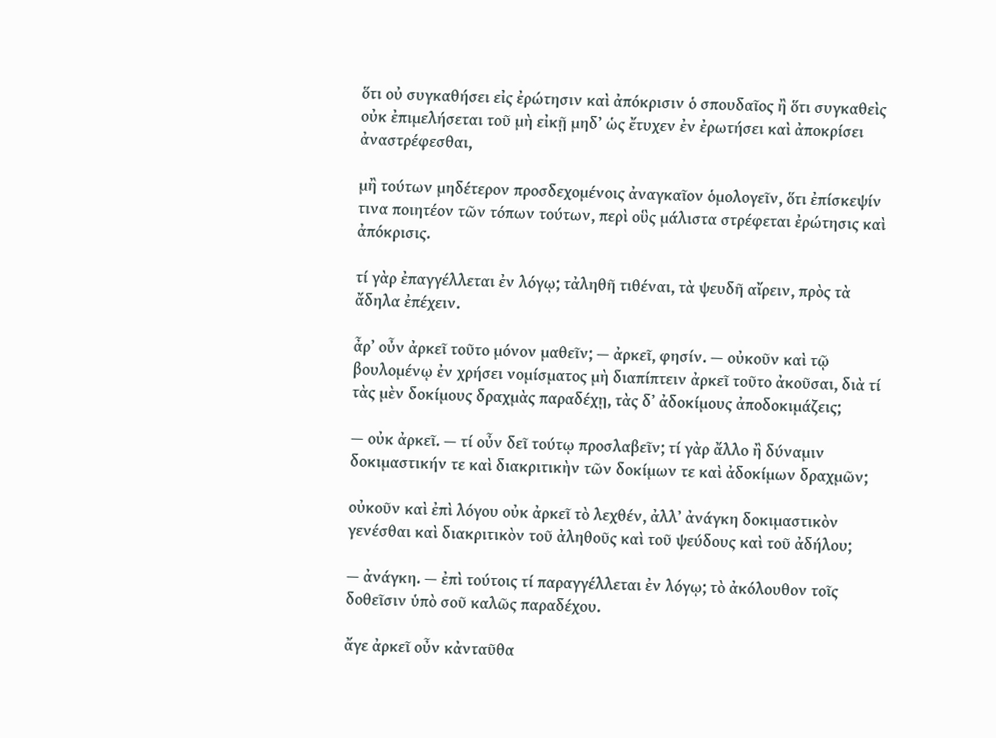ὅτι οὐ συγκαθήσει εἰς ἐρώτησιν καὶ ἀπόκρισιν ὁ σπουδαῖος ἢ ὅτι συγκαθεὶς οὐκ ἐπιμελήσεται τοῦ μὴ εἰκῇ μηδʼ ὡς ἔτυχεν ἐν ἐρωτήσει καὶ ἀποκρίσει ἀναστρέφεσθαι,

μἢ τούτων μηδέτερον προσδεχομένοις ἀναγκαῖον ὁμολογεῖν, ὅτι ἐπίσκεψίν τινα ποιητέον τῶν τόπων τούτων, περὶ οὓς μάλιστα στρέφεται ἐρώτησις καὶ ἀπόκρισις.

τί γὰρ ἐπαγγέλλεται ἐν λόγῳ; τἀληθῆ τιθέναι, τὰ ψευδῆ αἴρειν, πρὸς τὰ ἄδηλα ἐπέχειν.

ἆρʼ οὖν ἀρκεῖ τοῦτο μόνον μαθεῖν; — ἀρκεῖ, φησίν. — οὐκοῦν καὶ τῷ βουλομένῳ ἐν χρήσει νομίσματος μὴ διαπίπτειν ἀρκεῖ τοῦτο ἀκοῦσαι, διὰ τί τὰς μὲν δοκίμους δραχμὰς παραδέχῃ, τὰς δʼ ἀδοκίμους ἀποδοκιμάζεις;

— οὐκ ἀρκεῖ. — τί οὖν δεῖ τούτῳ προσλαβεῖν; τί γὰρ ἄλλο ἢ δύναμιν δοκιμαστικήν τε καὶ διακριτικὴν τῶν δοκίμων τε καὶ ἀδοκίμων δραχμῶν;

οὐκοῦν καὶ ἐπὶ λόγου οὐκ ἀρκεῖ τὸ λεχθέν, ἀλλʼ ἀνάγκη δοκιμαστικὸν γενέσθαι καὶ διακριτικὸν τοῦ ἀληθοῦς καὶ τοῦ ψεύδους καὶ τοῦ ἀδήλου;

— ἀνάγκη. — ἐπὶ τούτοις τί παραγγέλλεται ἐν λόγῳ; τὸ ἀκόλουθον τοῖς δοθεῖσιν ὑπὸ σοῦ καλῶς παραδέχου.

ἄγε ἀρκεῖ οὖν κἀνταῦθα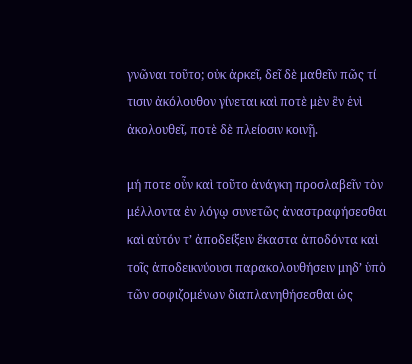γνῶναι τοῦτο; οὐκ ἀρκεῖ, δεῖ δὲ μαθεῖν πῶς τί τισιν ἀκόλουθον γίνεται καὶ ποτὲ μὲν ἓν ἑνὶ ἀκολουθεῖ, ποτὲ δὲ πλείοσιν κοινῇ.

μή ποτε οὖν καὶ τοῦτο ἀνάγκη προσλαβεῖν τὸν μέλλοντα ἐν λόγῳ συνετῶς ἀναστραφήσεσθαι καὶ αὐτόν τʼ ἀποδείξειν ἕκαστα ἀποδόντα καὶ τοῖς ἀποδεικνύουσι παρακολουθήσειν μηδʼ ὑπὸ τῶν σοφιζομένων διαπλανηθήσεσθαι ὡς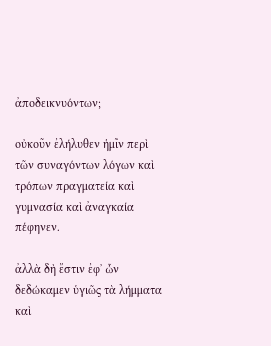ἀποδεικνυόντων;

οὐκοῦν ἐλήλυθεν ἡμῖν περὶ τῶν συναγόντων λόγων καὶ τρόπων πραγματεία καὶ γυμνασία καὶ ἀναγκαία πέφηνεν.

ἀλλὰ δὴ ἔστιν ἐφʼ ὧν δεδώκαμεν ὑγιῶς τὰ λήμματα καὶ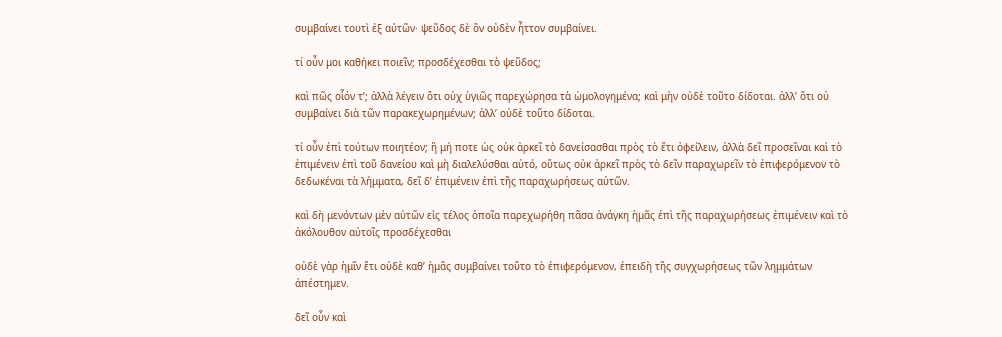συμβαίνει τουτὶ ἐξ αὐτῶν· ψεῦδος δὲ ὂν οὐδὲν ἧττον συμβαίνει.

τί οὖν μοι καθήκει ποιεῖν; προσδέχεσθαι τὸ ψεῦδος;

καὶ πῶς οἷόν τʼ; ἀλλὰ λέγειν ὅτι οὐχ ὑγιῶς παρεχώρησα τὰ ὡμολογημένα; καὶ μὴν οὐδὲ τοῦτο δίδοται. ἀλλʼ ὅτι οὐ συμβαίνει διὰ τῶν παρακεχωρημένων; ἀλλʼ οὐδὲ τοῦτο δίδοται.

τί οὖν ἐπὶ τούτων ποιητέον; ἢ μή ποτε ὡς οὐκ ἀρκεῖ τὸ δανείσασθαι πρὸς τὸ ἔτι ὀφείλειν, ἀλλὰ δεῖ προσεῖναι καὶ τὸ ἐπιμένειν ἐπὶ τοῦ δανείου καὶ μὴ διαλελύσθαι αὐτό, οὕτως οὐκ ἀρκεῖ πρὸς τὸ δεῖν παραχωρεῖν τὸ ἐπιφερόμενον τὸ δεδωκέναι τὰ λήμματα, δεῖ δʼ ἐπιμένειν ἐπὶ τῆς παραχωρήσεως αὐτῶν.

καὶ δὴ μενόντων μὲν αὐτῶν εἰς τέλος ὁποῖα παρεχωρήθη πᾶσα ἀνάγκη ἡμᾶς ἐπὶ τῆς παραχωρήσεως ἐπιμένειν καὶ τὸ ἀκόλουθον αὐτοῖς προσδέχεσθαι

οὐδὲ γὰρ ἡμῖν ἔτι οὐδὲ καθʼ ἡμᾶς συμβαίνει τοῦτο τὸ ἐπιφερόμενον, ἐπειδὴ τῆς συγχωρήσεως τῶν λημμάτων ἀπέστημεν.

δεῖ οὖν καὶ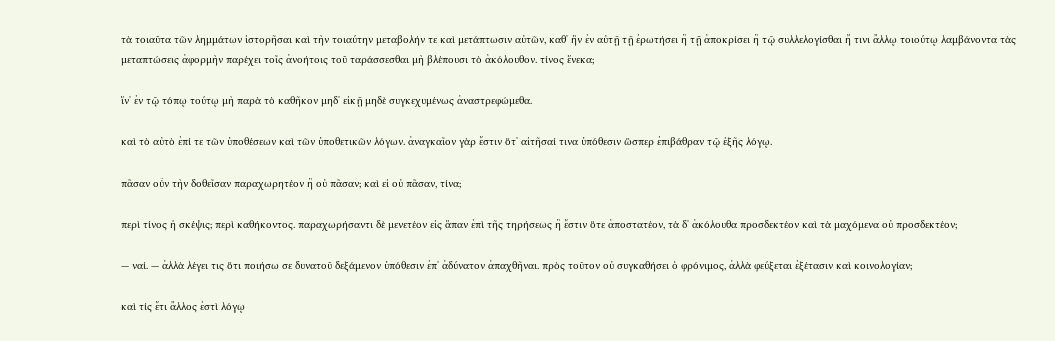τὰ τοιαῦτα τῶν λημμάτων ἱστορῆσαι καὶ τὴν τοιαύτην μεταβολήν τε καὶ μετάπτωσιν αὐτῶν, καθʼ ἣν ἐν αὐτῇ τῇ ἐρωτήσει ἢ τῇ ἀποκρίσει ἢ τῷ συλλελογίσθαι ἤ τινι ἄλλῳ τοιούτῳ λαμβάνοντα τὰς μεταπτώσεις ἀφορμὴν παρέχει τοῖς ἀνοήτοις τοῦ ταράσσεσθαι μὴ βλέπουσι τὸ ἀκόλουθον. τίνος ἕνεκα;

ἵνʼ ἐν τῷ τόπῳ τούτῳ μὴ παρὰ τὸ καθῆκον μηδʼ εἰκῇ μηδὲ συγκεχυμένως ἀναστρεφώμεθα.

καὶ τὸ αὐτὸ ἐπί τε τῶν ὑποθέσεων καὶ τῶν ὑποθετικῶν λόγων. ἀναγκαῖον γὰρ ἔστιν ὅτʼ αἰτῆσαί τινα ὑπόθεσιν ὥσπερ ἐπιβάθραν τῷ ἑξῆς λόγῳ.

πᾶσαν οὖν τὴν δοθεῖσαν παραχωρητέον ἢ οὐ πᾶσαν; καὶ εἰ οὐ πᾶσαν, τίνα;

περὶ τίνος ἡ σκέψις; περὶ καθήκοντος. παραχωρήσαντι δὲ μενετέον εἰς ἅπαν ἐπὶ τῆς τηρήσεως ἢ ἔστιν ὅτε ἀποστατέον, τὰ δʼ ἀκόλουθα προσδεκτέον καὶ τὰ μαχόμενα οὐ προσδεκτέον;

— ναί. — ἀλλὰ λέγει τις ὅτι ποιήσω σε δυνατοῦ δεξάμενον ὑπόθεσιν ἐπʼ ἀδύνατον ἀπαχθῆναι. πρὸς τοῦτον οὐ συγκαθήσει ὁ φρόνιμος, ἀλλὰ φεύξεται ἐξέτασιν καὶ κοινολογίαν;

καὶ τίς ἔτι ἄλλος ἐστὶ λόγῳ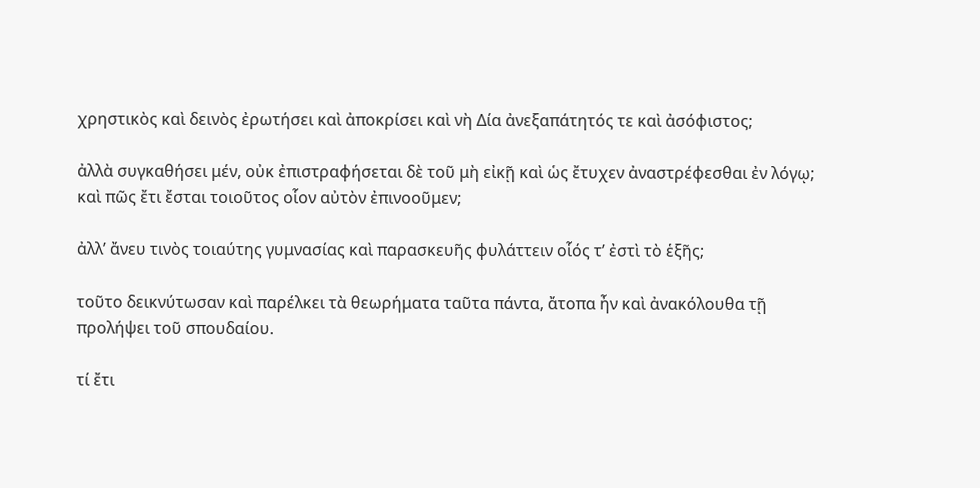χρηστικὸς καὶ δεινὸς ἐρωτήσει καὶ ἀποκρίσει καὶ νὴ Δία ἀνεξαπάτητός τε καὶ ἀσόφιστος;

ἀλλὰ συγκαθήσει μέν, οὐκ ἐπιστραφήσεται δὲ τοῦ μὴ εἰκῇ καὶ ὡς ἔτυχεν ἀναστρέφεσθαι ἐν λόγῳ; καὶ πῶς ἔτι ἔσται τοιοῦτος οἷον αὐτὸν ἐπινοοῦμεν;

ἀλλʼ ἄνευ τινὸς τοιαύτης γυμνασίας καὶ παρασκευῆς φυλάττειν οἷός τʼ ἐστὶ τὸ ἑξῆς;

τοῦτο δεικνύτωσαν καὶ παρέλκει τὰ θεωρήματα ταῦτα πάντα, ἄτοπα ἦν καὶ ἀνακόλουθα τῇ προλήψει τοῦ σπουδαίου.

τί ἔτι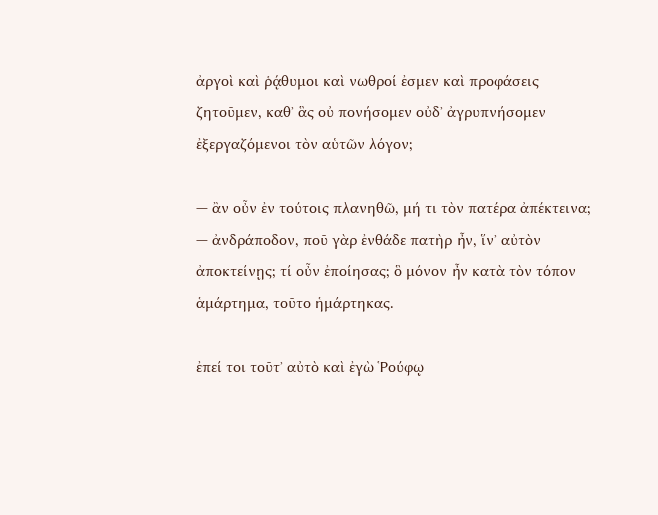ἀργοὶ καὶ ῥᾴθυμοι καὶ νωθροί ἐσμεν καὶ προφάσεις ζητοῦμεν, καθʼ ἃς οὐ πονήσομεν οὐδʼ ἀγρυπνήσομεν ἐξεργαζόμενοι τὸν αὑτῶν λόγον;

— ἂν οὖν ἐν τούτοις πλανηθῶ, μή τι τὸν πατέρα ἀπέκτεινα; — ἀνδράποδον, ποῦ γὰρ ἐνθάδε πατὴρ ἦν, ἵνʼ αὐτὸν ἀποκτείνῃς; τί οὖν ἐποίησας; ὃ μόνον ἦν κατὰ τὸν τόπον ἁμάρτημα, τοῦτο ἡμάρτηκας.

ἐπεί τοι τοῦτʼ αὐτὸ καὶ ἐγὼ Ῥούφῳ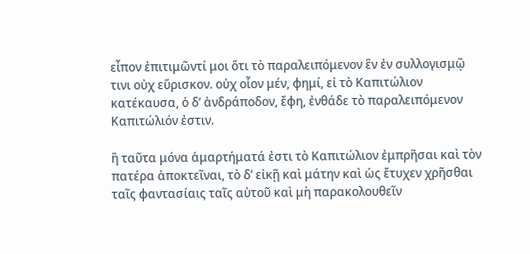εἶπον ἐπιτιμῶντί μοι ὅτι τὸ παραλειπόμενον ἓν ἐν συλλογισμῷ τινι οὐχ εὕρισκον. οὐχ οἷον μέν, φημί, εἰ τὸ Καπιτώλιον κατέκαυσα, ὁ δʼ ἀνδράποδον, ἔφη, ἐνθάδε τὸ παραλειπόμενον Καπιτώλιόν ἐστιν.

ἢ ταῦτα μόνα ἁμαρτήματά ἐστι τὸ Καπιτώλιον ἐμπρῆσαι καὶ τὸν πατέρα ἀποκτεῖναι, τὸ δʼ εἰκῇ καὶ μάτην καὶ ὡς ἔτυχεν χρῆσθαι ταῖς φαντασίαις ταῖς αὑτοῦ καὶ μὴ παρακολουθεῖν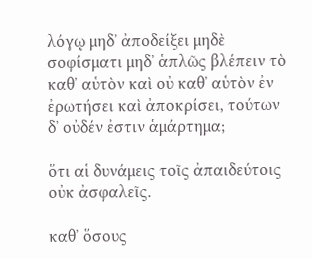λόγῳ μηδʼ ἀποδείξει μηδὲ σοφίσματι μηδʼ ἁπλῶς βλέπειν τὸ καθʼ αὑτὸν καὶ οὐ καθʼ αὑτὸν ἐν ἐρωτήσει καὶ ἀποκρίσει, τούτων δʼ οὐδέν ἐστιν ἁμάρτημα;

ὅτι αἱ δυνάμεις τοῖς ἀπαιδεύτοις οὐκ ἀσφαλεῖς.

καθʼ ὅσους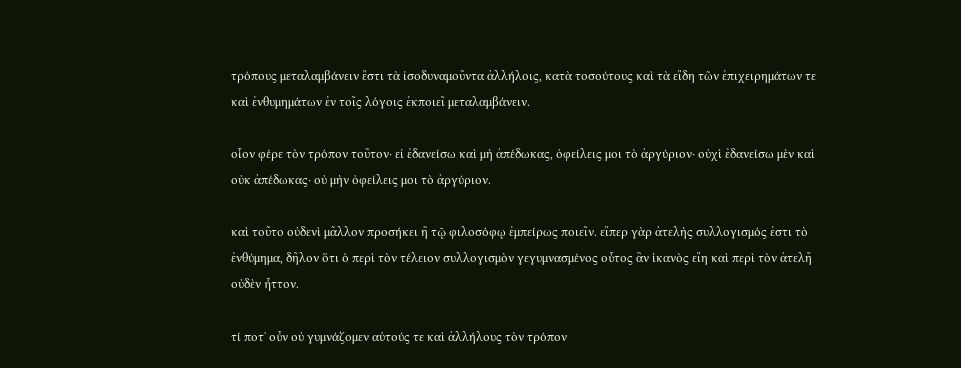τρόπους μεταλαμβάνειν ἔστι τὰ ἰσοδυναμοῦντα ἀλλήλοις, κατὰ τοσούτους καὶ τὰ εἴδη τῶν ἐπιχειρημάτων τε καὶ ἐνθυμημάτων ἐν τοῖς λόγοις ἐκποιεῖ μεταλαμβάνειν.

οἷον φέρε τὸν τρόπον τοῦτον· εἰ ἐδανείσω καὶ μὴ ἀπέδωκας, ὀφείλεις μοι τὸ ἀργύριον· οὐχὶ ἐδανείσω μὲν καὶ οὐκ ἀπέδωκας· οὐ μὴν ὀφείλεις μοι τὸ ἀργύριον.

καὶ τοῦτο οὐδενὶ μᾶλλον προσήκει ἢ τῷ φιλοσόφῳ ἐμπείρως ποιεῖν. εἴπερ γὰρ ἀτελὴς συλλογισμός ἐστι τὸ ἐνθύμημα, δῆλον ὅτι ὁ περὶ τὸν τέλειον συλλογισμὸν γεγυμνασμένος οὗτος ἂν ἱκανὸς εἴη καὶ περὶ τὸν ἀτελῆ οὐδὲν ἧττον.

τί ποτʼ οὖν οὐ γυμνάζομεν αὑτούς τε καὶ ἀλλήλους τὸν τρόπον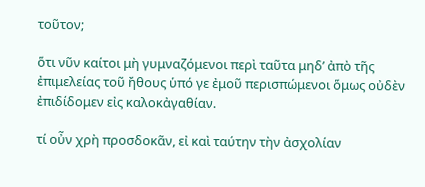τοῦτον;

ὅτι νῦν καίτοι μὴ γυμναζόμενοι περὶ ταῦτα μηδʼ ἀπὸ τῆς ἐπιμελείας τοῦ ἤθους ὑπό γε ἐμοῦ περισπώμενοι ὅμως οὐδὲν ἐπιδίδομεν εἰς καλοκἀγαθίαν.

τί οὖν χρὴ προσδοκᾶν, εἰ καὶ ταύτην τὴν ἀσχολίαν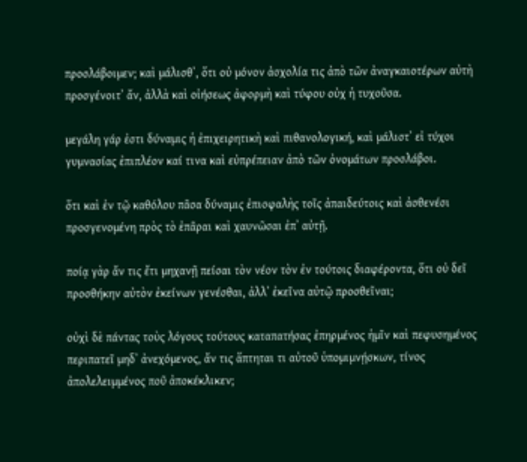προσλάβοιμεν; καὶ μάλισθʼ, ὅτι οὐ μόνον ἀσχολία τις ἀπὸ τῶν ἀναγκαιοτέρων αὐτὴ προσγένοιτʼ ἄν, ἀλλὰ καὶ οἰήσεως ἀφορμὴ καὶ τύφου οὐχ ἡ τυχοῦσα.

μεγάλη γάρ ἐστι δύναμις ἡ ἐπιχειρητικὴ καὶ πιθανολογική, καὶ μάλιστʼ εἰ τύχοι γυμνασίας ἐπιπλέον καί τινα καὶ εὐπρέπειαν ἀπὸ τῶν ὀνομάτων προσλάβοι.

ὅτι καὶ ἐν τῷ καθόλου πᾶσα δύναμις ἐπισφαλὴς τοῖς ἀπαιδεύτοις καὶ ἀσθενέσι προσγενομένη πρὸς τὸ ἐπᾶραι καὶ χαυνῶσαι ἐπʼ αὐτῇ.

ποίᾳ γὰρ ἄν τις ἔτι μηχανῇ πείσαι τὸν νέον τὸν ἐν τούτοις διαφέροντα, ὅτι οὐ δεῖ προσθήκην αὐτὸν ἐκείνων γενέσθαι, ἀλλʼ ἐκεῖνα αὐτῷ προσθεῖναι;

οὐχὶ δὲ πάντας τοὺς λόγους τούτους καταπατήσας ἐπηρμένος ἡμῖν καὶ πεφυσημένος περιπατεῖ μηδʼ ἀνεχόμενος, ἄν τις ἅπτηται τι αὐτοῦ ὑπομιμνῄσκων, τίνος ἀπολελειμμένος ποῦ ἀποκέκλικεν;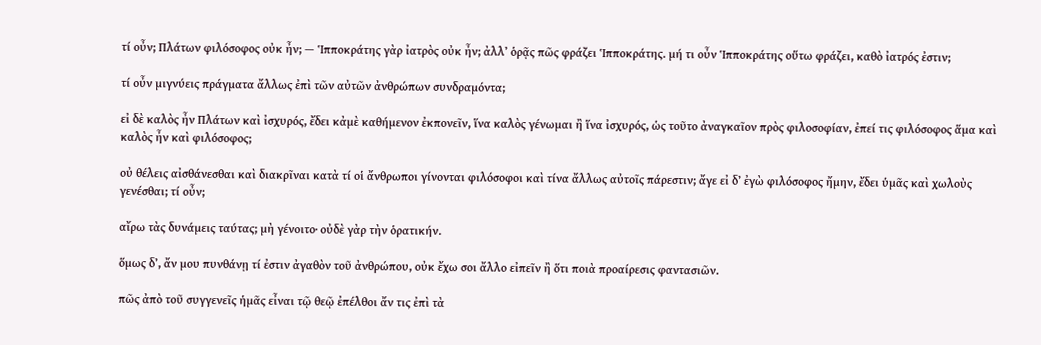τί οὖν; Πλάτων φιλόσοφος οὐκ ἦν; — Ἱπποκράτης γὰρ ἰατρὸς οὐκ ἦν; ἀλλʼ ὁρᾷς πῶς φράζει Ἱπποκράτης. μή τι οὖν Ἱπποκράτης οὕτω φράζει, καθὸ ἰατρός ἐστιν;

τί οὖν μιγνύεις πράγματα ἄλλως ἐπὶ τῶν αὐτῶν ἀνθρώπων συνδραμόντα;

εἰ δὲ καλὸς ἦν Πλάτων καὶ ἰσχυρός, ἔδει κἀμὲ καθήμενον ἐκπονεῖν, ἵνα καλὸς γένωμαι ἢ ἵνα ἰσχυρός, ὡς τοῦτο ἀναγκαῖον πρὸς φιλοσοφίαν, ἐπεί τις φιλόσοφος ἅμα καὶ καλὸς ἦν καὶ φιλόσοφος;

οὐ θέλεις αἰσθάνεσθαι καὶ διακρῖναι κατὰ τί οἱ ἄνθρωποι γίνονται φιλόσοφοι καὶ τίνα ἄλλως αὐτοῖς πάρεστιν; ἄγε εἰ δʼ ἐγὼ φιλόσοφος ἤμην, ἔδει ὑμᾶς καὶ χωλοὺς γενέσθαι; τί οὖν;

αἴρω τὰς δυνάμεις ταύτας; μὴ γένοιτο· οὐδὲ γὰρ τὴν ὁρατικήν.

ὅμως δʼ, ἄν μου πυνθάνῃ τί ἐστιν ἀγαθὸν τοῦ ἀνθρώπου, οὐκ ἔχω σοι ἄλλο εἰπεῖν ἢ ὅτι ποιὰ προαίρεσις φαντασιῶν.

πῶς ἀπὸ τοῦ συγγενεῖς ἡμᾶς εἶναι τῷ θεῷ ἐπέλθοι ἄν τις ἐπὶ τὰ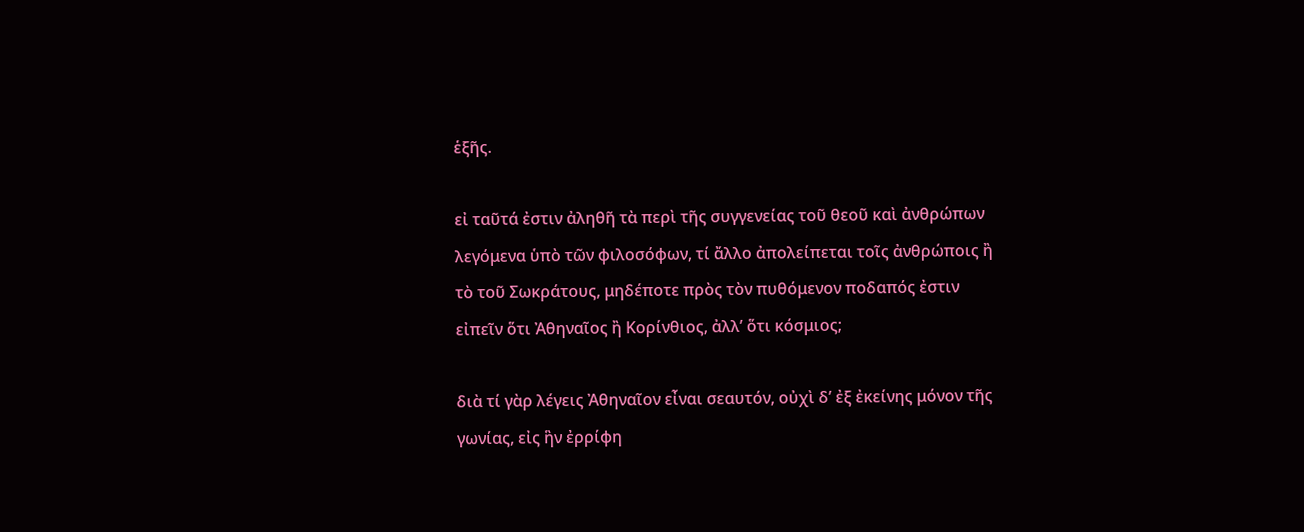ἑξῆς.

εἰ ταῦτά ἐστιν ἀληθῆ τὰ περὶ τῆς συγγενείας τοῦ θεοῦ καὶ ἀνθρώπων λεγόμενα ὑπὸ τῶν φιλοσόφων, τί ἄλλο ἀπολείπεται τοῖς ἀνθρώποις ἢ τὸ τοῦ Σωκράτους, μηδέποτε πρὸς τὸν πυθόμενον ποδαπός ἐστιν εἰπεῖν ὅτι Ἀθηναῖος ἢ Κορίνθιος, ἀλλʼ ὅτι κόσμιος;

διὰ τί γὰρ λέγεις Ἀθηναῖον εἶναι σεαυτόν, οὐχὶ δʼ ἐξ ἐκείνης μόνον τῆς γωνίας, εἰς ἣν ἐρρίφη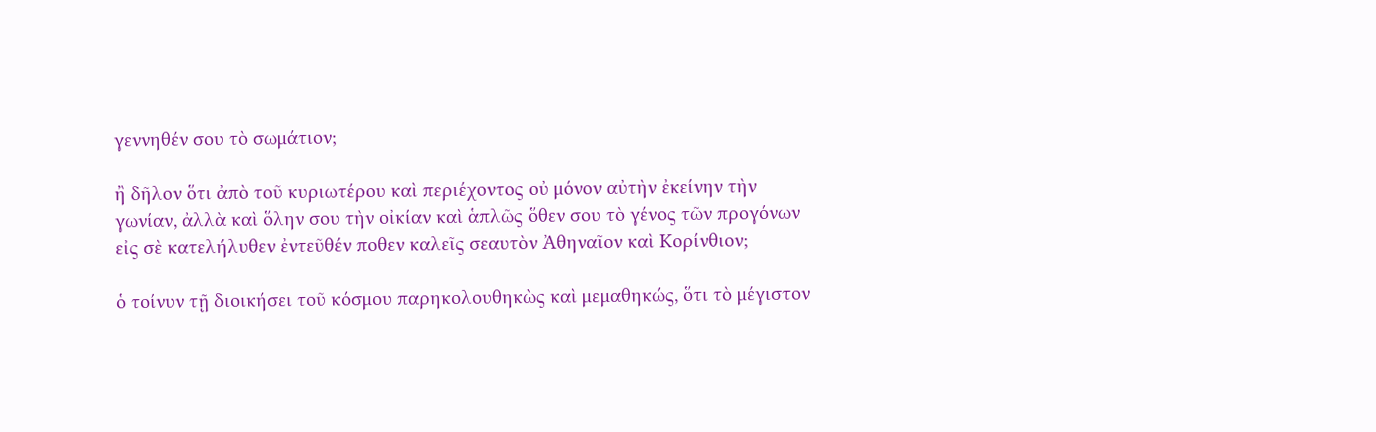γεννηθέν σου τὸ σωμάτιον;

ἢ δῆλον ὅτι ἀπὸ τοῦ κυριωτέρου καὶ περιέχοντος οὐ μόνον αὐτὴν ἐκείνην τὴν γωνίαν, ἀλλὰ καὶ ὅλην σου τὴν οἰκίαν καὶ ἁπλῶς ὅθεν σου τὸ γένος τῶν προγόνων εἰς σὲ κατελήλυθεν ἐντεῦθέν ποθεν καλεῖς σεαυτὸν Ἀθηναῖον καὶ Κορίνθιον;

ὁ τοίνυν τῇ διοικήσει τοῦ κόσμου παρηκολουθηκὼς καὶ μεμαθηκώς, ὅτι τὸ μέγιστον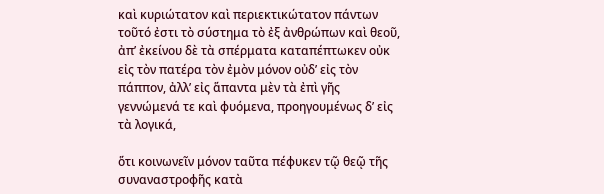καὶ κυριώτατον καὶ περιεκτικώτατον πάντων τοῦτό ἐστι τὸ σύστημα τὸ ἐξ ἀνθρώπων καὶ θεοῦ, ἀπʼ ἐκείνου δὲ τὰ σπέρματα καταπέπτωκεν οὐκ εἰς τὸν πατέρα τὸν ἐμὸν μόνον οὐδʼ εἰς τὸν πάππον, ἀλλʼ εἰς ἅπαντα μὲν τὰ ἐπὶ γῆς γεννώμενά τε καὶ φυόμενα, προηγουμένως δʼ εἰς τὰ λογικά,

ὅτι κοινωνεῖν μόνον ταῦτα πέφυκεν τῷ θεῷ τῆς συναναστροφῆς κατὰ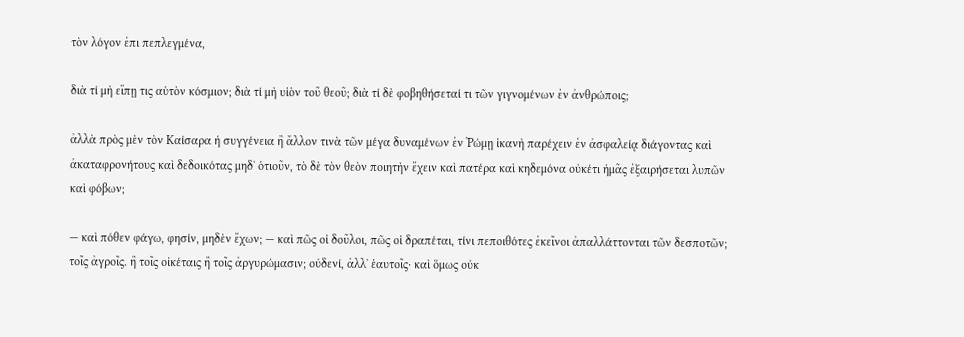τὸν λόγον ἐπι πεπλεγμένα,

διὰ τί μὴ εἴπῃ τις αὑτὸν κόσμιον; διὰ τί μὴ υἱὸν τοῦ θεοῦ; διὰ τί δὲ φοβηθήσεταί τι τῶν γιγνομένων ἐν ἀνθρώποις;

ἀλλὰ πρὸς μὲν τὸν Καίσαρα ἡ συγγένεια ἢ ἄλλον τινὰ τῶν μέγα δυναμένων ἐν Ῥώμῃ ἱκανὴ παρέχειν ἐν ἀσφαλείᾳ διάγοντας καὶ ἀκαταφρονήτους καὶ δεδοικότας μηδʼ ὁτιοῦν, τὸ δὲ τὸν θεὸν ποιητὴν ἔχειν καὶ πατέρα καὶ κηδεμόνα οὐκέτι ἡμᾶς ἐξαιρήσεται λυπῶν καὶ φόβων;

— καὶ πόθεν φάγω, φησίν, μηδὲν ἔχων; — καὶ πῶς οἱ δοῦλοι, πῶς οἱ δραπέται, τίνι πεποιθότες ἐκεῖνοι ἀπαλλάττονται τῶν δεσποτῶν; τοῖς ἀγροῖς. ἢ τοῖς οἰκέταις ἢ τοῖς ἀργυρώμασιν; οὐδενί, ἀλλʼ ἑαυτοῖς· καὶ ὅμως οὐκ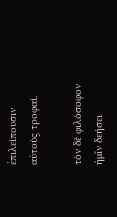ἐπιλείπουσιν αὐτοὺς τροφαί.

τὸν δὲ φιλόσοφον ἡμῖν δεήσει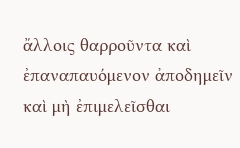ἄλλοις θαρροῦντα καὶ ἐπαναπαυόμενον ἀποδημεῖν καὶ μὴ ἐπιμελεῖσθαι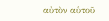αὐτὸν αὑτοῦ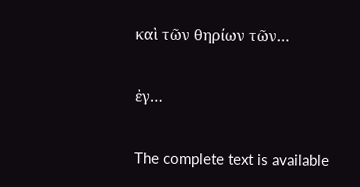καὶ τῶν θηρίων τῶν…

ἐγ…

The complete text is available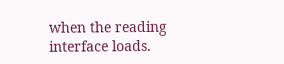when the reading interface loads.